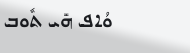ܘܳܐܦ ܗܺܝ ܬܽܘܒ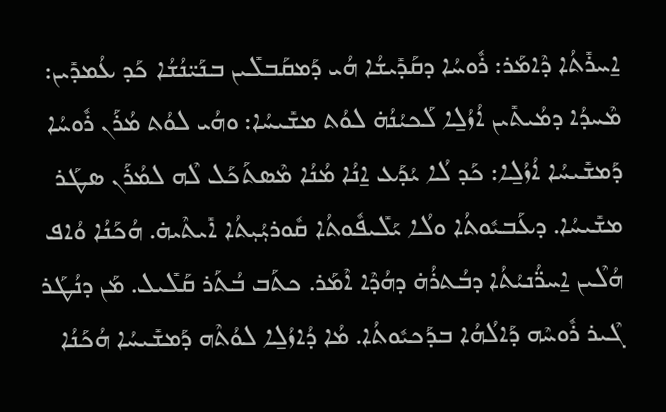ܐ̱ܚܪܺܬܳܐ ܕܶܐܡܰܪ: ܪܽܘܚܳܐ ܕܩܰܕܺܝܫܳܐ ܗܳܝ ܕܰܡܩܰܒܠܺܝܢ ܒܢܰܝ̈ܢܳܫܳܐ ܟܰܕ ܥܳܡܕܺܝܢ: ܡܶܚܕܳܐ ܕܡܳܝܬܺܝܢ ܐܳܙܳܠ̱ܐ ܠܰܟܝܳܢܳܗ̇ ܠܘܳܬ ܡܫܺܝܚܳܐ: ܘܗܳܝ ܠܘܳܬ ܡܳܪܰܢ ܪܽܘܚܳܐ ܕܰܡܫܺܝܚܳܐ ܐܳܙܳܠ̱ܐ: ܟܰܕ ܠܳܐ ܝܳܕܰܥ ܐ̱ܢܳܐ ܡܳܢܳܐ ܡܶܣܬܰܟܰܠ ܠܶܗ ܠܡܳܪܰܢ ܣܛܰܪ ܡܫܺܝܚܳܐ. ܕܥܰܒܝܽܘܬܳܐ ܘܠܳܐ ܝܰܠܺܝܦܽܘܬܳܐ ܩܽܘܪܝܼܳܝܼܬܳܐ ܐܺܝܬܶܝܗ̇. ܗܳܟܰܢܳܐ ܘܳܐܦ ܗܳܠܶܝܢ ܐ̱ܚܪ̈ܳܢܝܳܬܳܐ ܕܒܳܬܪܳܗ̇ ܕܗܳܕܶܐ ܐܶܡܰܪ. ܟܬܰܒ ܒܳܬܰܪ ܩܰܠܺܝܠ. ܡܰܢ ܕܢܳܛܰܪ ܓܶܝܪ ܪܽܘܚܶܗ ܕܰܐܠܳܗܳܐ ܒܕܰܟܝܽܘܬܳܐ. ܡܳܐ ܕܳܐܙܳܠ̱ܐ ܠܘܳܬܶܗ ܕܰܡܫܺܝܚܳܐ ܗܳܟܰܢܳܐ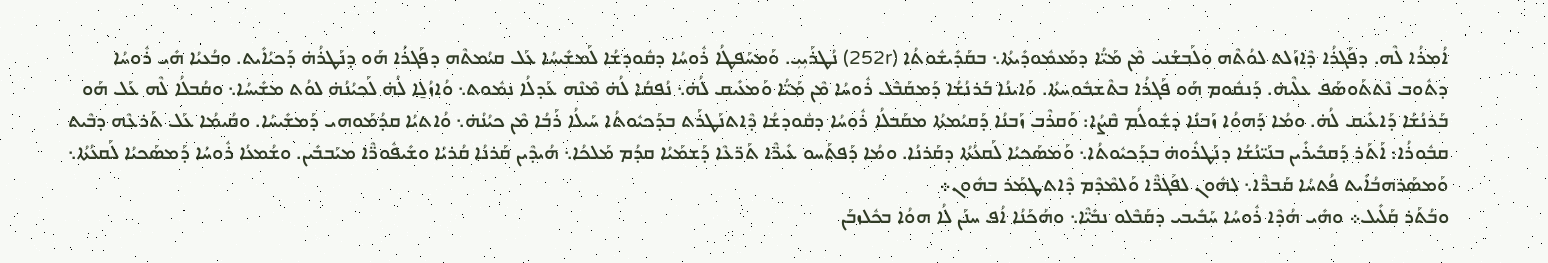ܐܳܡܪܳܐ ܠܶܗ. ܕܦܰܓܪܳܐ ܕܶܐܙܰܠܬ ܠܘܳܬܶܗ ܘܠܰܒܫܰܢܝ ܡܶܢ ܡܰܝ̈ܳܐ ܕܡܰܥܡܽܘܕܺܝܬܳܐ܆ ܒܩܰܕܺܝܫܽܘܬܳܐ (252r) ܢܳܛܪܰܝܼܝܼ. ܘܰܡܚܰܦܛܳܐ ܪܽܘܚܳܐ ܕܩܽܘܕܫܳܐ ܠܰܡܫܺܝܚܳܐ ܥܰܠ ܩܝܳܡܬܶܗ ܕܦܰܓܪܳܐ ܗܰܘ ܕܢܰܛܪܳܗ̇ ܕܰܟܝܳܐܺܝܬ. ܘܒܳܥܝܳܐ ܗܺܝ ܪܽܘܚܳܐ ܕܬܽܘܒ ܢܶܬܬܰܘܣܰܦ ܥܠܶܝܗ̇. ܕܰܢܩܽܘܡ ܗܰܘ ܦܰܓܪܳܐ ܒܬܶܫܒܽܘܚܬܳܐ. ܘܰܐܝܢܳܐ ܒܰܪܢܳܫܳܐ ܕܰܡܩܰܒܶܠ ܪܽܘܚܳܐ ܡܶܢ ܡܰܝ̈ܳܐ ܘܰܡܥܺܝܩ ܠܳܗ̇܆ ܢܳܦܩܳܐ ܠܳܗ̇ ܡܶܢܶܗ ܥܰܕܠܳܐ ܢܡܽܘܬ܆ ܘܳܐܙܳܠ̱ܐ ܠܳܗ̇ ܠܰܟܝܳܢܳܗ̇ ܠܘܳܬ ܡܫܺܝܚܳܐ܆ ܘܩܳܒܠܳܐ ܠܶܗ ܥܰܠ ܗܰܘ ܒܰܪܢܳܫܳܐ ܕܰܐܥܺܝܩ ܠܳܗ̇. ܘܡܳܐ ܕܰܗܘܳܐ ܙܰܒܢܳܐ ܕܫܽܘܠܳܡ ܩܶܨܳܐ: ܘܰܩܪܶܒ ܙܰܒܢܳܐ ܕܰܩܝܳܡܬܳܐ ܡܩܰܒܠܳܐ ܪܽܘܚܳܐ ܕܩܽܘܕܫܳܐ ܕܶܐܬܢܰܛܪܰܬ ܒܕܰܟܝܽܘܬܳܐ ܚܰܝܠܳܐ ܪܰܒܳܐ ܡܶܢ ܟܝܳܢܳܗ̇܆ ܘܳܐܬܝܳܐ ܩܕܳܡܰܘܗܝ ܕܰܡܫܺܝܚܳܐ. ܘܩܳܝܡܳܐ ܥܰܠ ܬܰܪܥܶܗ ܕܒܶܝܬ ܩܒܽܘܪܳܐ: ܐܰܬܰܪ ܕܰܩܒܺܝܪܺܝܢ ܒܢܰܝ̈ܢܳܫܳܐ ܕܢܰܛܪܽܘܗ̇ ܒܕܰܟܝܽܘܬܳܐ܆ ܘܰܡܣܰܟܝܳܐ ܠܰܩܥܳܬܳܐ ܕܩܰܪܢܳܐ. ܘܡܳܐ ܕܰܦܬܰܚܘ ܥܺܝܪ̈ܶܐ ܬܰܪ̈ܥܶܐ ܕܰܫܡܰܝܳܐ ܩܕܳܡ ܡܰܠܟܳܐ܆ ܗܳܝܕܶܝܢ ܩܰܪܢܳܐ ܩܳܪܝܳܐ ܘܫܺܝܦܽܘܪ̈ܶܐ ܡܝܰܒܒܺܝܢ. ܘܫܳܡܥܳܐ ܪܽܘܚܳܐ ܕܰܡܣܰܟܝܳܐ ܠܰܩܥܳܬܳܐ܆ ܘܰܡܣܰܪܗܒܳܐܺܝܬ ܦܳܬܚܳܐ ܩܰܒܪ̈ܶܐ܆ ܠܗܽܘܢ ܠܦܰܓܪ̈ܶܐ ܘܰܠܡܶܕܶܡ ܕܶܐܬܛܡܰܪ ܒܗܽܘܢ܀
ܘܒܳܬܰܪ ܩܰܠܺܝܠ܀ ܘܗܺܝ ܗܳܕܶܐ ܪܽܘܚܳܐ ܚܰܒܺܝܒܝ ܕܩܰܒܶܠܘ ܢܒܺܝ̈ܶܐ܆ ܘܗܳܟܰܢܳܐ ܐܳܦ ܚܢܰܢ ܠܳܐ ܗܘܳܐ ܒܟܽܠܙܒܰܢ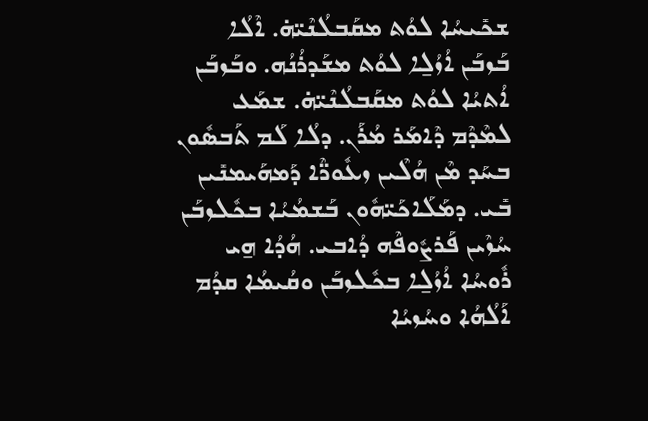ܫܟܺܝܚܳܐ ܠܘܳܬ ܡܩܰܒܠܳܢܶܝ̈ܗ̇. ܐܶܠܳܐ ܒܰܙܒܰܢ ܐܳܙܳܠ̱ܐ ܠܘܳܬ ܡܫܰܕܪܳܢܳܗ. ܘܒܰܙܒܰܢ ܐܳܬܝܳܐ ܠܘܳܬ ܡܩܰܒܠܳܢܶܝ̈ܗ̇. ܫܡܰܥ ܠܡܶܕܶܡ ܕܶܐܡܰܪ ܡܳܪܰܢ. ܕܠܳܐ ܠܰܡ ܬܰܒܣܽܘܢ ܒܚܰܕ ܡܶܢ ܗܳܠܶܝܢ ܙܥܽܘܪ̈ܶܐ ܕܰܡܗܰܝܡܢܺܝܢ ܒܺܝ. ܕܡܰܠܰܐܟܰܝ̈ܗܽܘܢ ܒܰܫܡܳܝܳܐ ܒܟܽܠܙܒܰܢ ܚܳܙܶܝܢ ܦܰܪܨܽܘܦܶܗ ܕܳܐܒܝ. ܗܳܕܳܐ ܗ̱ܝ ܪܽܘܚܳܐ ܐܳܙܳܠ̱ܐ ܒܟܽܠܙܒܰܢ ܘܩܳܝܡܳܐ ܩܕܳܡ ܐܰܠܳܗܳܐ ܘܚܳܙܝܳܐ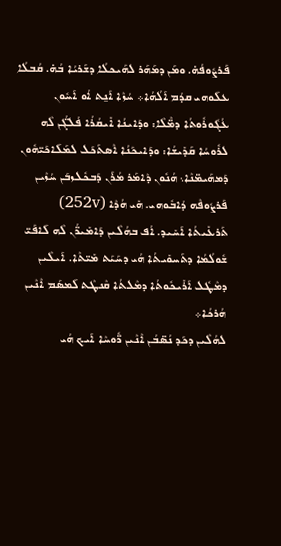ܦܰܪܨܽܘܦܳܗ̇. ܘܡܰܢ ܕܡܰܗܰܪ ܠܗܰܝܟܠܳܐ ܕܫܰܪܝܳܐ ܒܳܗ̇. ܩܳܒܠܳܐ ܥܠܰܘܗܝ ܩܕܳܡ ܐܰܠܳܗܳܐ܀ ܚܳܙܶܐ ܐܰܢ̱ܬ ܐܳܘ ܐܰܚܽܘܢ ܥܳܓܽܘܪܽܘܬܳܐ ܕܡ̈ܶܠܶܐ: ܘܕܰܐܝܢܳܐ ܐܺܝܩܳܪܳܐ ܦܳܠܓ̈ܳܢ ܠܶܗ ܠܪܽܘܚܳܐ ܩܰܕܺܝܫܳܐ: ܘܕܰܐܝܟܰܢܳܐ ܐܶܣܬܰܟܰܠ ܠܡܰܠܰܐܟܰܝ̈ܗܽܘܢ ܕܰܡܗܰܝܡ̈ܢܶܐ܆ ܗܳܢܽܘܢ ܕܶܐܡܰܪ ܡܳܪܰܢ ܕܰܒܟܽܠܙܒܰܢ ܚܳܙܶܝܢ ܦܰܪܨܽܘܦܶܗ ܕܳܐܒܽܘܗܝ. ܗܺܝ ܗܳܕܶܐ (252v) ܬܰܪܥܺܝܬܳܐ ܐܰܚܺܝܕ. ܐܳܦ ܒܗܳܠܶܝܢ ܕܰܐܡܺܝܪ̈ܳܢ ܠܶܗ ܠܰܐܦܰܝ̈ ܫܽܘܠܳܡܳܐ ܕܬܰܚܘܺܝܬܳܐ ܗܳܝ ܕܚܰܝܰܬ ܡܺܝ̈ܬܶܐ. ܐܰܝܠܶܝܢ ܕܡܶܛܽܠ ܐܰܪܺܝܟܽܘܬܳܐ ܕܡܶܠܬܳܐ ܩܶܢܛܶܬ ܠܰܡܣܰܡ ܐܶܢܶܝܢ ܗܳܪܟܳܐ܀
ܠܗܳܠܶܝܢ ܕܟܰܕ ܢܳܣ̈ܒܳܢ ܐܶܢܶܝܢ ܪ̈ܽܘܚܶܐ ܐܰܝܟ ܗܳܝ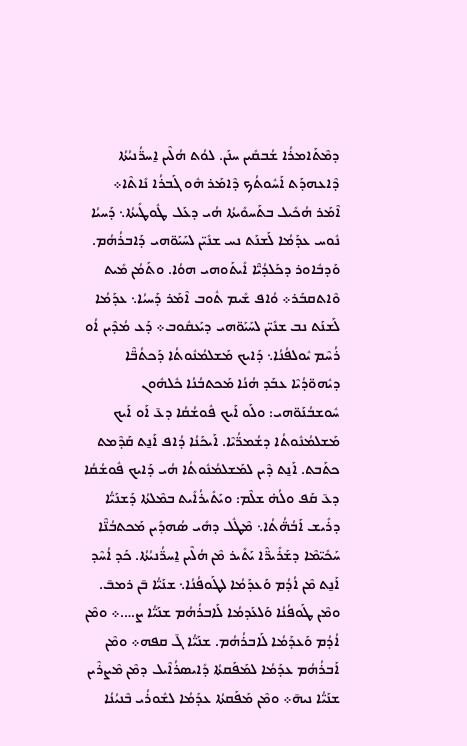ܕܡܶܬܰܐܡܪܳܐ ܫܳܒܩܺܝܢ ܚܢܰܢ. ܠܘܳܬ ܗܳܠܶܝܢ ܐ̱ܚܪ̈ܳܢܝܳܬܳܐ ܕܶܐܥܗܕܰܬ ܐܰܚܽܘܬܳܟ ܕܶܐܡܰܪ ܗܽܘ ܓܰܒܪܳܐ ܢܺܐܬܶܐ܀
ܐܶܡܰܪ ܗܳܟܺܝܠ ܒܬܰܚܘܺܝܬܳܐ ܗܳܝ ܕܥܰܠ ܛܽܘܛܺܝܬܳܐ܆ ܕܰܚܝܳܐ ܢܽܘܚ ܥܕܰܡܳܐ ܠܰܫܢܰܬ ܢܚ ܫܢܺܝ̈ܢ ܠܚܰܝܰܘ̈ܗܝ ܕܰܐܒܪܳܗܳܡ. ܘܰܕܒܽܐܘܪ ܕܟܰܠܕܳܝ̈ܶܐ ܐܺܝܬܰܘܗܝ ܗܘܳܐ. ܘܬܰܡܳܢ ܡܺܝܬ ܘܶܐܬܩܒܰܪ܀ ܘܳܐܦ ܫܺܝܡ ܬܽܘܒ ܐܶܡܰܪ ܕܰܚܝܳܐ܆ ܥܕܰܡܳܐ ܠܰܫܢܰܬ ܢܒ ܫܢܺܝ̈ܢ ܠܚܰܝܰܘ̈ܗܝ ܕܝܰܥܩܽܘܒ܀ ܕܰܥ ܡܳܕܶܝܢ ܐܳܘ ܪܳܚܶܡ ܝܽܘܠܦܳܢܳܐ܆ ܕܰܐܝܟ ܡܰܫܠܡܳܢܽܘܬܳܐ ܕܰܟܬܳܒ̈ܶܐ ܕܝܽܗܘ̈ܕܳܝܶܐ ܥܒܰܕ ܗܳܢܳܐ ܡܰܟܬܒܳܢܳܐ ܟܽܠܗܽܘܢ ܚܽܘܫܒܳܢܰܘ̈ܗܝ: ܘܠܰܘ ܐܰܝܟ ܦܽܘܫܳܩܳܐ ܕܥ̄ ܐܰܘ ܐܰܝܟ ܡܰܫܠܡܳܢܽܘܬܳܐ ܕܫܳܡܪ̈ܳܝܶܐ. ܐܰܝܟܰܢܳܐ ܕܳܐܦ ܐܰܢ̱ܬ ܩܰܕܶܡܬ ܟܬܰܒܬ. ܐܰܢ̱ܬ ܕܶܝܢ ܠܡܰܫܠܡܳܢܽܘܬܳܐ ܗܳܝ ܕܰܐܝܟ ܦܽܘܫܳܩܳܐ ܕܥ̄ ܩܰܦ ܘܠܳܗ̇ ܫܠܶܡ: ܘܝܰܬܺܝܪܳܐܺܝܬ ܒܡܶܠܬܳܐ ܕܰܫܢܰܝ̈ܳܐ ܕܪܺܝܫ ܐܰܒܳܗ̈ܳܬܳܐ܆ ܡܶܛܽܠ ܕܗܺܝ ܣܳܗܕܺܝܢ ܡܰܟܬܒܳܢ̈ܶܐ ܚܰܟܺܝ̈ܡܶܐ ܕܫܰܪܺܝܪ̈ܶܐ ܝܰܬܺܝܪ ܡܶܢ ܗܳܠܶܝܢ ܐ̱ܚܪ̈ܳܢܝܳܬܳܐ. ܟܰܕ ܐܳܚܶܕ ܐܰܢ̱ܬ ܡܶܢ ܐܳܕܳܡ ܘܰܥܕܰܡܳܐ ܠܛܰܘܦܳܢܳܐ܆ ܫܢܰܝ̈ܳܐ ܒ̄ܢ ܪܡܒ̄. ܘܡܶܢ ܛܰܘܦܳܢܳܐ ܘܰܠܥܰܕܡܳܐ ܠܰܐܒܪܳܗܳܡ ܫܢܰܝ̈ܳܐ ܨ….܀ ܘܡܶܢ ܐܳܕܳܡ ܘܰܥܕܰܡܳܐ ܠܰܐܒܪܳܗܳܡ. ܫܢܰܝ̈ܳܐ ܓ̄ ܩܦܗ܀ ܘܡܶܢ ܐܰܒܪܳܗܳܡ ܥܕܰܡܳܐ ܠܡܰܦܰܩܬܳܐ ܕܺܐܝܣܪܳܐܶܝܠ ܕܡܶܢ ܡܶܨܪܶܝܢ ܫܢܰܝ̈ܳܐ ܢܝܗ̄܀ ܘܡܶܢ ܡܰܦܰܩܬܳܐ ܥܕܰܡܳܐ ܠܫܽܘܪܳܝ ܒܶܢܝܳܢܳܐ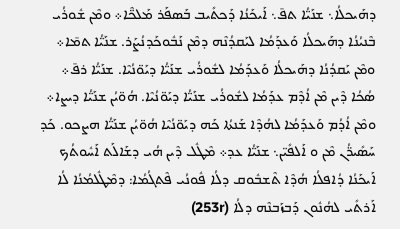ܕܗܰܝܟܠܳܐ܆ ܫܢܰܝ̈ܳܐ ܬܦ̄܆ ܐܰܝܟܰܢܳܐ ܕܰܟܬܺܝܒ ܒܰܣܦܰܪ ܡܰܠܟ̈ܶܐ܀ ܘܡܶܢ ܫܽܘܪܳܝ ܒܶܢܝܳܢܳܐ ܕܗܰܝܟܠܳܐ ܘܰܥܕܰܡܳܐ ܠܝܰܩܕܳܢܶܗ ܕܡܶܢ ܢܰܒܽܘܟܰܕܢܳܨܰܪ. ܫܢܰܝ̈ܳܐ ܬܡ̄ܐ܀ ܘܡܶܢ ܝܰܩܕܳܢܳܐ ܕܗܰܝܟܠܳܐ ܘܰܥܕܰܡܳܐ ܠܫܽܘܪܳܝ ܫܢܰܝ̈ܳܐ ܕܝܰܘ̈ܢܳܝܶܐ. ܫܢܰܝ̈ܳܐ ܪܦ̄܀ ܣܳܟܳܐ ܕܶܝܢ ܡܶܢ ܐܳܕܶܡ ܥܕܰܡܳܐ ܠܫܽܘܪܳܝ ܫܢܰܝ̈ܳܐ ܕܝܰܘ̈ܢܳܝܶܐ. ܗܳܘ̈ܝܳܢ ܫܢܰܝ̈ܳܐ ܕܝܨܐ܀ ܘܡܶܢ ܐܳܕܳܡ ܘܰܥܕܰܡܳܐ ܠܗܳܕܶܐ ܫܰܢܬܳܐ ܟܰܗ ܕܝܰܘ̈ܢܳܝܶܐ ܗܳܘ̈ܝܳܢ ܫܢܰܝ̈ܳܐ ܗܨܟܘ. ܟܰܕ ܚܰܣܺܝܪ̈ܳܢ ܡܶܢ ܘ ܐܰܠܦܺܝ̈ܢ܆ ܫܢܰܝ̈ܳܐ ܥܕ܀ ܡܶܛܽܠ ܕܶܝܢ ܗܳܝ ܕܫܰܐܠܰܬ ܐܰܚܽܘܬܳܟ ܐܰܝܟܰܢܳܐ ܕܳܐܦܠܳܐ ܗܳܕܶܐ ܬܶܫܒܽܘܩ ܕܠܳܐ ܦܽܘܢܳܝ ܦܶܬܓܳܡܳܐ: ܕܡܶܛܽܠܡܳܢܳܐ ܠܳܐ ܐܰܪܬܺܝ ܠܗܳܢܽܘܢ ܕܰܒܙܰܒܢܶܗ ܕܠܳܐ (253r)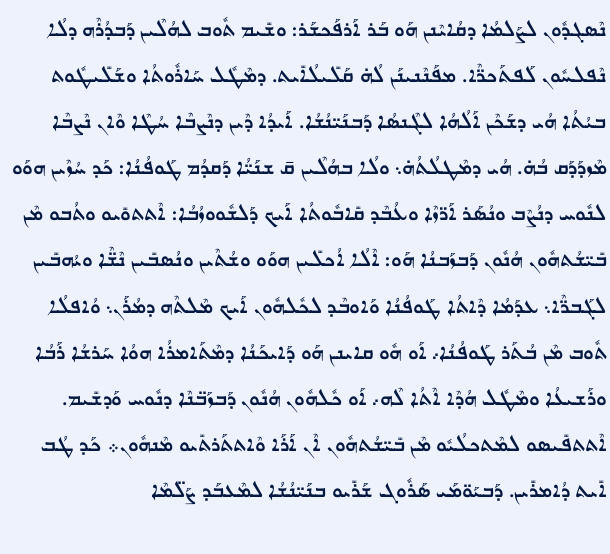ܢܶܣܓܕܽܘܢ ܠܨܰܠܡܳܐ ܕܩܳܐܝܶܢܢ ܗܰܘ ܒܰܪ ܐܰܪܦܰܟܫܰܪ: ܘܫܺܝܡ ܬܽܘܒ ܠܗܳܠܶܝܢ ܕܰܒܕܳܪܶܗ ܕܠܳܐ ܢܶܦܠܚܽܘܢ ܠܰܦܬܰܟܪ̈ܶܐ. ܡܦܰܢܶܢܝܢܰܢ ܠܳܗ̇ ܩܰܠܺܝܠܳܐܺܝܬ. ܕܡܶܛܽܠ ܚܰܐܪܽܘܬܳܐ ܘܫܰܠܺܝܛܽܘܬ ܒܝܳܬܳܐ ܗܳܝ ܕܫܰܟܶܢ ܐܰܠܳܗܳܐ ܠܓܶܢܣܳܐ ܕܰܒܢܰܝ̈ܢܳܫܳܐ. ܐܰܝܕܳܐ ܕܶܝܢ ܕܢܶܨܒܶܐ ܚܳܛܶܐ ܘܶܐܢ ܢܶܨܒܶܐ ܡܶܙܕܰܕܰܩ ܒܳܗ̇. ܗܳܝ ܕܡܶܛܠܳܬܳܗ̇܆ ܘܠܳܐ ܒܗܳܠܶܝܢ ܩ̄ ܫܢܰܝ̈ܳܐ ܕܰܩܕܳܡ ܛܰܘܦܳܢܳܐ: ܟܰܕ ܚܳܙܶܝܢ ܗܘܰܘ ܠܢܽܘܚ ܕܢܳܨܶܒ ܘܢܳܣܰܪ ܐܰܪ̈ܙܶܐ ܘܥܳܒܶܕ ܩܺܐܒܽܘܬܳܐ ܐܰܝܟ ܕܰܠܫܽܘܘܙܳܒܳܐ: ܐܶܬܬܘܺܝܘ ܘܬܳܒܘ ܡܶܢ ܒܺܝ̈ܫܳܬܗܽܘܢ ܗܳܢܽܘܢ ܕܰܒܙܰܒܢܳܐ ܗܰܘ: ܐܶܠܳܐ ܐܳܟܠܺܝܢ ܗܘܰܘ ܘܫܳܬܶܝܢ ܘܢܳܣܒܺܝܢ ܢܶܫ̈ܶܐ ܘܝܳܗܒܺܝܢ ܠܓܰܒܪ̈ܶܐ܆ ܥܕܰܡܳܐ ܕܶܐܬܳܐ ܛܰܘܦܳܢܳܐ ܘܰܐܘܒܶܕ ܠܟܽܠܗܽܘܢ ܐܰܝܟ ܡܶܠܬܶܗ ܕܡܳܪܰܢ܆ ܘܳܐܦܠܳܐ ܬܽܘܒ ܡܶܢ ܒܳܬܰܪ ܛܰܘܦܳܢܳܐ܇ ܐܰܘ ܗܽܘ ܩܐܝܢܢ ܗܰܘ ܕܰܐܝܟܰܢܳܐ ܕܡܶܬܰܐܡܪܳܐ ܗܘܳܐ ܚܰܪܫܳܐ ܪܰܒܳܐ ܘܪܰܫܝܥܳܐ ܘܡܶܛܽܠ ܗܳܕܶܐ ܐܶܬܳܐ ܠܶܗ܇ ܐܰܘ ܟܽܠܗܽܘܢ ܗܳܢܽܘܢ ܕܰܒܙܰܒ̈ܢܶܐ ܕܢܽܘܚ ܘܰܕܫܺܝܡ. ܐܶܬܬܦܺܝܣܘ ܠܡܶܬܟܠܳܝܽܘ ܡܶܢ ܒܺܝ̈ܫܳܬܗܽܘܢ ܐܶܢ ܐܰܪܰܐ ܘܶܐܬܬܰܪܬܺܝܘ ܡܶܢܗܽܘܢ܀ ܟܰܕ ܛܳܒ ܐܺܝܬ ܕܳܐܡܪܺܝܢ. ܕܰܒܝܰܘ̈ܡܰܝ ܣܰܪܽܘܓ ܫܰܪܺܝܘ ܒܢܰܝ̈ܢܳܫܳܐ ܠܡܶܥܒܰܕ ܨܰܠ̈ܡܶܐ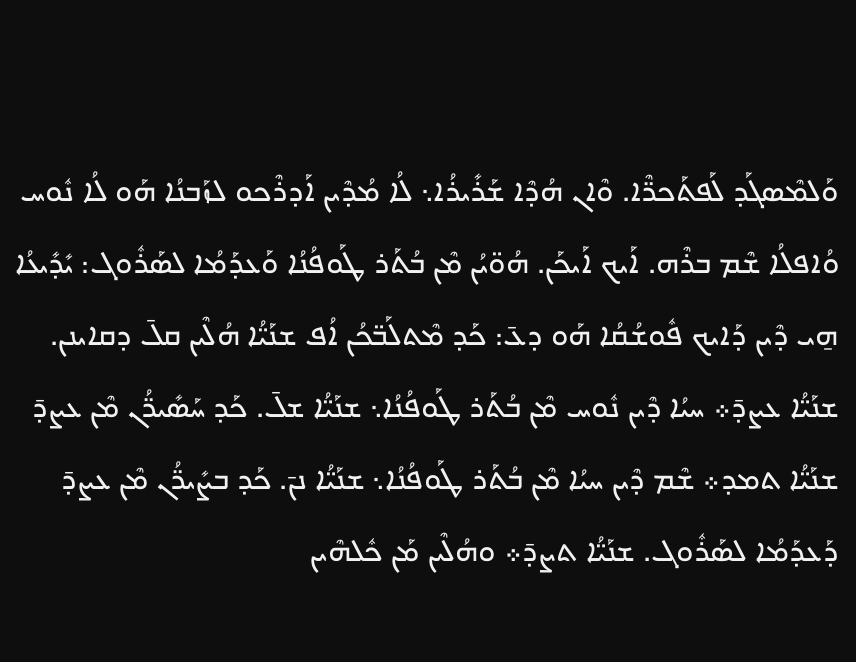ܘܰܠܡܶܣܓܰܕ ܠܰܦܬܰܟܪ̈ܶܐ. ܘܶܐܢ ܗܳܕܶܐ ܫܰܪܺܝܪܳܐ܆ ܠܳܐ ܡܳܕܶܝܢ ܐܰܕܪܶܟܘ ܠܙܰܒܢܳܐ ܗܰܘ ܠܳܐ ܢܽܘܚ ܘܳܐܦܠܳܐ ܫܶܡ ܒܪܶܗ. ܐܰܝܟ ܐܰܝܟܰܢ. ܗܳܘ̈ܝܳܢ ܡܶܢ ܒܳܬܰܪ ܛܰܘܦܳܢܳܐ ܘܰܥܕܰܡܳܐ ܠܣܰܪܽܘܓ: ܝܺܕܺܝܥܳܐ ܗ̱ܝ ܕܶܝܢ ܕܰܐܝܟ ܦܽܘܫܳܩܳܐ ܗܰܘ ܕܥ̄: ܟܰܕ ܡܶܬܠܰܒ̈ܟܳܢ ܐܳܦ ܫܢܰܝ̈ܳܐ ܗܳܠܶܝܢ ܩܠ̄ ܕܩܐܝܢܢ. ܫܢܰܝ̈ܳܐ ܥܨܕ̄܀ ܚܝܳܐ ܕܶܝܢ ܢܽܘܚ ܡܶܢ ܒܳܬܰܪ ܛܰܘܦܳܢܳܐ܆ ܫܢܰܝ̈ܳܐ ܫܠ̄. ܟܰܕ ܚܰܣܺܝܪ̈ܳܢ ܡܶܢ ܥܨܕ̄ ܫܢܰܝ̈ܳܐ ܬܡܕ܀ ܫܶܡ ܕܶܝܢ ܚܝܳܐ ܡܶܢ ܒܳܬܰܪ ܛܰܘܦܳܢܳܐ܆ ܫܢܰܝ̈ܳܐ ܢܢ̄. ܟܰܕ ܒܨܺܝܪ̈ܳܢ ܡܶܢ ܥܨܕ̄ ܕܰܥܕܰܡܳܐ ܠܣܰܪܽܘܓ. ܫܢܰܝ̈ܳܐ ܬܨܕ̄܀ ܘܗܳܠܶܝܢ ܡܰܢ ܟܽܠܗܶܝܢ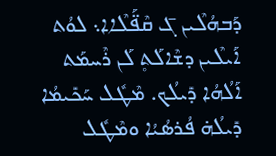ܕܰܒܗܳܠܶܝܢ ܓ̄ ܩܶܦ̈ܰܠܶܐܐ܆ ܠܘܳܬ ܐܰܝܠܶܝܢ ܕܫܶܐܠܰܬ̥ ܠܰܢ ܪܶܚܡܰܬ ܐܰܠܳܗܳܐ ܕܺܝܠܳܟ. ܡܶܛܽܠ ܚܰܟܺܝܡܳܐ ܕܺܝܠܳܗ̇ ܦܳܪܣܳܝܳܐ ܘܡܶܛܽܠ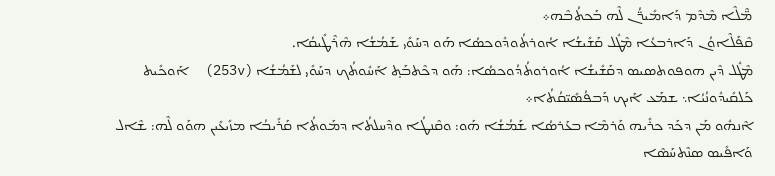ܡ̈ܶܠܶܐ ܡܶܕܶܡ ܕܰܐܡܺܝܪ̈ܳܢ ܠܶܗ ܒܰܟܬܳܒܶܗ܀
ܩܶܦܰܠܶܐܘܳܢ ܕܰܐܪܒܥܳܐ ܡܶܛܽܠ ܩܰܫܺܝܫܳܐ ܐܳܘܪܬܳܘܕܽܘܟܣܳܐ ܗܰܘ ܕܚܰܘܺܝ ܫܰܡܳܫܳܐ ܗܶܪܶܛܺܝܩܳܐ.
ܡܶܛܽܠ ܕܶܝܢ ܗܘܦܘܬܣܝܣ ܕܩܰܫܺܝܫܳܐ ܐܳܘܪܘܬܳܕܳܘܟܣܳܐ: ܗܰܘ ܕܟܶܬܒܰܬ̥ ܐܰܚܽܘܬܳܟ ܕܚܰܘܺܝ ܠܫܰܡܳܫܳܐ (253v)  ܐܰܘܟܺܝܬ ܟܰܠܩܺܝܕܽܘܢܳܝܳܐ܆ ܫܡܰܥ ܐܰܝܟ ܕܰܒܦܳܣܺܝ̈ܩܳܬܳܐ܀
ܐܶܢܗܽܘ ܡܰܢ ܕܟܰܕ ܟܪܺܝܗ ܘܰܪܡܶܐ ܒܥܰܪܣܳܐ ܫܰܡܳܫܳܐ ܗܰܘ: ܘܩܶܢܛܳܐ ܘܕܶܚܠܬܳܐ ܕܡܰܘܬܳܐ ܩܰܪܺܝܒܳܐ ܡܙܺܝܥܺܝܢ ܗܘܰܘ ܠܶܗ: ܫܶܐܠ ܘܰܐܦܺܝܣ ܣܢܶܬܚܰܣܶܐ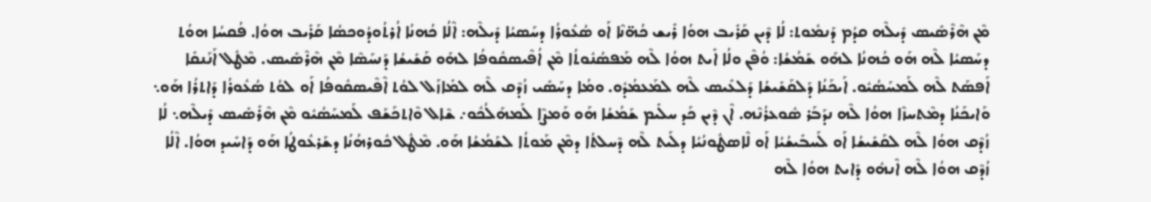ܡܶܢ ܗܶܪܶܣܺܝܣ ܕܺܝܠܶܗ ܩܕܳܡ ܕܰܢܡܽܘܬ: ܠܳܐ ܕܶܝܢ ܩܰܪܺܝܒ ܗܘܳܐ ܪܺܝܫ ܟܳܗ̈ܢܶܐ ܐܰܘ ܣܳܥܽܘܪܳܐ ܕܚܰܣܝܳܐ ܕܺܝܠܶܗ: ܐܶܠܳܐ ܟܳܗܢܳܐ ܐܳܪܬܳܘܕܳܘܟܣܳܐ ܩܰܪܺܝܒ ܗܘܳܐ. ܦܳܩܚܳܐ ܗܘܳܬ ܕܚܰܣܝܳܐ ܠܶܗ ܗܰܘ ܟܳܗܢܳܐ ܠܗܰܘ ܫܰܡܳܫܳܐ: ܘܳܦܶܢ ܘܠܳܐ ܐܺܝܬ ܗܘܳܐ ܠܶܗ ܡܰܦܣܳܢܽܘܬܳܐ ܡܶܢ ܐܳܦܶܝܣܩܽܘܦܳܐ ܠܗܰܘ ܩܰܫܺܝܫܳܐ ܕܰܢܚܰܣܶܐ ܡܶܢ ܗܶܪܶܣܺܝܣ. ܡܶܛܽܠ ܐܰܢܰܢܩܺܐ ܐܰܦܣܰܬ ܠܶܗ ܠܰܡܚܰܣܳܝܽܘ. ܐܰܝܟܰܢܳܐ ܕܰܠܩܰܫܺܝܫܳܐ ܕܰܠܥܺܝܣ ܠܶܗ ܠܡܰܥܡܳܕܽܘ. ܘܡܳܐ ܕܚܰܣܺܝ ܙܳܕܶܩ ܠܶܗ ܠܡܺܐܙܰܠ ܠܘܳܬ ܐܶܦܶܝܣܩܽܘܦܳܐ ܐܰܘ ܠܘܳܬ ܣܳܥܽܘܪܳܐ ܕܰܐܬܪܳܐ ܗܰܘ܆ ܘܰܐܝܟܰܢܳܐ ܕܡܶܬܚܙܶܐ ܗܘܳܐ ܠܶܗ ܢܕܰܒܰܪ ܣܽܘܥܪܳܢܶܗ. ܐܶܢ ܕܶܝܢ ܟܰܕ ܚܠܺܝܡ ܫܰܡܳܫܳܐ ܗܰܘ ܘܰܡܨܶܐ ܠܰܡܗܰܠܳܟܽܘ܇ ܫܶܐܠ ܘܶܐܬܟܰܫܰܦ ܠܰܡܚܰܣܳܝܽܘ ܡܶܢ ܗܶܪܺܣܺܝܣ ܕܺܝܠܶܗ܆ ܠܳܐ ܙܳܕܶܩ ܗܘܳܐ ܠܶܗ ܠܩܰܫܺܝܫܳܐ ܐܰܘ ܠܰܚܒܺܝܫܳܝܳܐ ܐܰܘ ܠܶܐܣܛܽܘܢܳܝܳܐ ܕܠܰܝܬ ܠܶܗ ܕܶܚܠܬܳܐ ܕܡܶܢ ܡܰܘܬܳܐ ܠܫܰܡܳܫܳܐ ܗܰܘ. ܡܶܛܽܠ ܟܽܘܪܗܳܢܳܐ ܕܫܰܪܥܽܘܛܳܐ ܗܰܘ ܕܰܐܚܺܝܕ ܗܘܳܐ. ܐܶܠܳܐ ܙܳܕܶܩ ܗܘܳܐ ܠܶܗ ܐܶܢܗܽܘ ܕܺܐܝܬ ܗܘܳܐ ܠܶܗ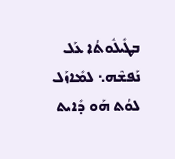ܒܛܺܝܠܽܘܬܳܐ ܥܰܠ ܢܰܦܫܶܗ܆ ܠܡܺܐܙܰܠ ܠܘܳܬ ܗܰܘ ܕܺܐܝܬ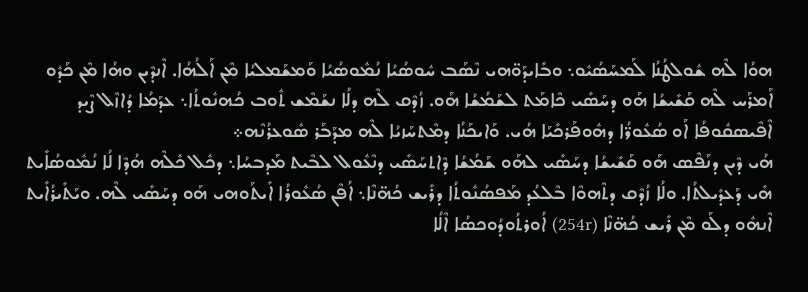ܗܘܳܐ ܠܶܗ ܫܽܘܠܛܳܢܳܐ ܠܰܡܚܰܣܳܝܽܘ܆ ܘܒܺܐܝܕܰܘ̈ܗܝ ܢܶܣܰܒ ܚܽܘܣܳܝܳܐ ܢܳܡܽܘܣܳܝܳܐ ܘܰܡܫܰܡܠܝܳܐ ܡܶܢ ܐܰܠܳܗܳܐ. ܐܶܢܕܶܝܢ ܘܗܳܐ ܡܶܢ ܟܰܕܽܘ ܐܰܡܪܰܚ ܠܶܗ ܩܰܫܺܝܫܳܐ ܗܰܘ ܕܚܰܣܺܝ ܟܶܐܡܰܬ ܠܫܰܡܳܫܳܐ ܗܰܘ. ܙܳܕܶܩ ܠܶܗ ܕܠܳܐ ܢܫܰܡܶܫ ܬܽܘܒ ܟܳܗܢܽܘܬܳܐ܆ ܥܕܰܡܳܐ ܕܳܐܙܶܠ ܨܶܝܕ ܐܶܦܶܝܣܩܽܘܦܳܐ ܐܰܘ ܣܳܥܽܘܪ̈ܳܐ ܕܗܽܘܦܰܪܟܺܝܰܐ ܗܳܝ. ܘܰܐܝܟܰܢܳܐ ܕܡܶܬܚܰܙܝܳܐ ܠܶܗ ܡܕܰܒܰܪ ܣܽܘܥܪܳܢܶܗ܀
ܗܳܝ ܕܶܝܢ ܕܢܰܦܶܣ ܗܰܘ ܩܰܫܺܝܫܳܐ ܕܚܰܣܺܝ ܠܗܰܘ ܫܰܡܳܫܳܐ ܕܶܐܬܚܰܣܺܝ ܕܢܶܥܽܘܠ ܠܒܶܝܬ ܡܰܕܒܚܳܐ܆ ܕܟܽܠ ܟܽܠܶܗ ܗܳܕܶܐ ܠܳܐ ܢܳܡܽܘܣܳܐܺܝܬ ܗܺܝ ܕܰܥܕܺܝܠܬܳܐ. ܘܠܳܐ ܙܳܕܶܩ ܕܬܶܗܘܶܐ ܒܶܠܥܳܕ ܡܰܦܣܳܢܽܘܬܳܐ ܕܪܺܝܫ ܟܳܗ̈ܢܶܐ܆ ܐܳܦܶܢ ܣܳܥܽܘܪܳܐ ܐܺܝܬܰܘܗܝ ܗܰܘ ܕܚܰܣܺܝ ܠܶܗ. ܘܝܰܬܺܝܪܳܐܺܝܬ ܐܶܢܗܽܘ ܕܠܰܘ ܡܶܢ ܪܺܝܫ ܟܳܗ̈ܢܶܐ (254r) ܐܳܘܪܬܳܘܕܳܘܟܣܳܐ ܐܶܠܳܐ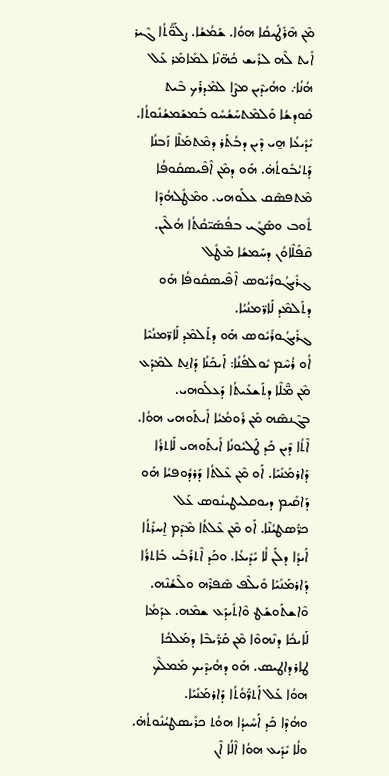ܡܶܢ ܗܶܪܺܛܺܝܩܳܐ ܗܘܳܐ. ܫܰܡܳܫܳܐ. ܨܠܰܘ̈ܳܬܳܐ ܓܶܝܪ ܐܺܝܬ ܠܶܗ ܠܪܺܝܫ ܟܳܗ̈ܢܶܐ ܠܡܺܐܡܰܪ ܥܰܠ ܗܳܢܳܐ܇ ܘܗܳܝܕܶܝܢ ܡܨܶܐ ܠܡܶܕܪܰܟ ܒܶܝܬ ܩܽܘܕܫܳܐ ܘܰܠܡܶܬܚܰܫܳܚܽܘ ܒܰܡܫܰܡܫܳܢܽܘܬܳܐ. ܝܺܕܺܝܥܳܐ ܗ̱ܝ ܕܶܝܢ ܕܒܳܬܰܪ ܕܡܶܬܡܰܠܶܐ ܙܰܒܢܳܐ ܕܰܬܝܳܒܽܘܬܳܗ̇. ܗܰܘ ܕܡܶܢ ܐܶܦܶܝܣܩܽܘܦܳܐ ܡܶܬܦܣܶܩ ܥܠܰܘܗܝ. ܘܡܶܛܽܠܗܳܕܶܐ ܬܽܘܒ ܘܣܰܓܺܝ ܒܦܳܣܺܝ̈ܩܳܬܳܐ ܗܳܠܶܝܢ.
ܩܶܦܰܠܶܐܘܳܢ ܕܚܰܡܫܳܐ ܡܶܛܽܠ ܓܪܺܝܓܳܘܪܺܝܽܘܣ ܐܶܦܶܝܣܩܽܘܦܳܐ ܗܰܘ ܕܬܰܠܡܶܕ ܠܰܐܪ̈ܡܢܳܝܳܐ.
ܓܪܺܝܓܳܘܪܺܝܽܘܣ ܗܰܘ ܕܬܰܠܡܶܕ ܠܰܐܪ̈ܡܢܳܝܶܐ ܐܳܘ ܪܳܚܶܡ ܝܽܘܠܦܳܢܳܐ: ܐܰܝܟܰܢܳܐ ܕܰܐܢ̱ܬ ܠܡܶܕܰܥ ܡܶܢ ܡ̈ܶܠܶܐ ܕܬܰܫܥܺܝܬܳܐ ܕܰܥܠܰܘܗܝ. ܒܓܶܢܣܶܗ ܡܰܢ ܪܽܘܡܳܝܳܐ ܐܺܝܬܰܘܗܝ ܗܘܳܐ. ܐܶܬܳܐ ܕܶܝܢ ܟܰܕ ܛܰܠܝܽܘܢܳܐ ܐܺܝܬܰܘܗܝ ܠܰܐܬܪܳܐ ܕܰܐܪܡܰܢܺܝܰܐ. ܐܰܘ ܡܶܢ ܥܶܠܬܳܐ ܕܰܪܕܽܘܦܝܳܐ ܗܰܘ ܕܰܐܩܺܝܡ ܕܝܘܩܠܝܛܝܢܽܘܣ ܥܰܠ ܟܪ̈ܺܣܛܝܳܢܶܐ. ܐܰܘ ܡܶܢ ܥܶܠܬܳܐ ܡܶܕܶܡ ܐ̱ܚܪܺܬܳܐ ܐܰܝܕܳܐ ܕܠܰܢ ܠܳܐ ܝܺܕܺܝܥܳܐ. ܘܟܰܕ ܐܶܬܪܰܒܺܝ ܒܰܐܬܪܳܐ ܕܰܐܪܡܰܢܺܝܰܐ ܘܺܝܠܶܦ ܣܶܦܪܶܗ ܘܠܶܫܳܢܶܗ. ܘܶܐܫܬܰܘܫܰܛ ܘܶܐܬܺܝܕܰܥ ܫܡܶܗ. ܥܕܰܡܳܐ ܠܰܐܝܟܳܐ ܕܢܶܗܘܶܐ ܡܶܢ ܩܰܪ̈ܺܝܒܶܐ ܕܡܰܠܟܳܐ ܛܐܪܕܐܛܝܣ. ܗܰܘ ܕܗܳܝܕܶܝܟ ܡܰܡܠܶܟ ܗܘܳܐ ܥܰܠ ܐܰܬܪ̈ܰܘܳܬܳܐ ܕܰܐܪܡܰܢܺܝܰܐ.
ܘܗܳܕܶܐ ܟܰܕ ܐܰܚܺܝܕܳܐ ܗܘܳܬ ܟܪܺܝܣܛܝܳܢܽܘܬܳܗ̇. ܘܠܳܐ ܝܺܕܺܝܥ ܗܘܳܐ ܐܶܠܳܐ ܐܶܢ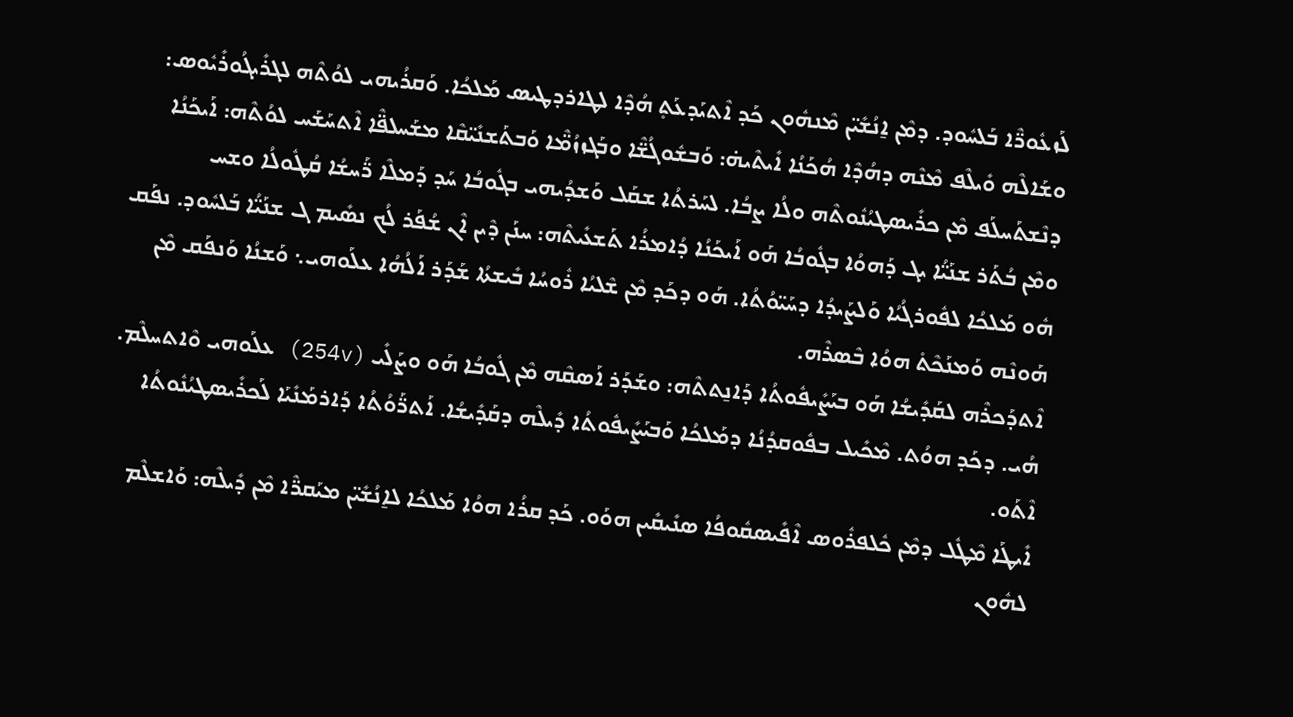ܠܰܙܥܽܘܪ̈ܶܐ ܒܰܠܚܽܘܕ. ܕܡܶܢ ܐ̱ܢܳܫܺܝ̈ܢ ܡܶܢܗܽܘܢ ܟܰܕ ܐܶܬܝܰܕܥܰܬ̥ ܗܳܕܶܐ ܠܛܐܪܕܛܝܣ ܡܰܠܟܳܐ. ܘܰܩܪܳܝܗܝ ܠܘܳܬܶܗ ܠܓܪܺܝܓܳܘܪܺܝܽܘܣ: ܘܫܰܐܠܶܗ ܘܺܝܠܶܦ ܡܶܢܶܗ ܕܗܳܕܶܐ ܗܳܟܰܢܳܐ ܐܺܝܬܶܝܗ̇: ܘܰܒܫܽܘܓܳܫ̈ܶܐ ܘܒܰܓܙܙܳܡ̈ܶܐ ܘܰܒܬܰܫܢܺܝ̈ܩܶܐ ܡܫܰܚܠܦ̈ܶܐ ܐܶܬܚܰܫܰܚ ܠܘܳܬܶܗ: ܐܰܝܟܰܢܳܐ ܕܢܶܫܬܰܚܠܰܦ ܡܶܢ ܟܪܺܝܣܛܝܳܢܽܘܬܶܗ ܘܠܳܐ ܨܒܳܐ. ܠܚܰܪܬܳܐ ܫܩܰܠ ܘܰܫܕܳܝܗܝ ܒܓܽܘܒܳܐ ܚܰܕ ܕܰܡܠܶܐ ܪ̈ܰܚܫܳܐ ܩܳܛܽܘܠܳܐ ܘܫܚ
ܘܡܶܢ ܒܳܬܰܪ ܫܢܰܝ̈ܳܐ ܝܓ ܕܰܗܘܳܐ ܒܓܽܘܒܳܐ ܗܰܘ ܐܰܝܟܰܢܳܐ ܕܳܐܡܪܳܐ ܬܰܫܥܺܝܬܶܗ: ܚܢܰܢ ܕܶܝܢ ܐܶܢ ܫܳܦܰܪ ܠܳܟ ܢܣܺܝܡ ܓ ܫܢܰܝ̈ܳܐ ܒܰܠܚܽܘܕ. ܢܦܰܩ ܗܽܘ ܡܰܠܟܳܐ ܠܦܽܘܪܓܳܝܳܐ ܘܰܠܨܰܝܕܳܐ ܕܚܰܝ̈ܘܳܬܳܐ. ܗܰܘ ܕܟܰܕ ܡܶܢ ܫܶܠܝܳܐ ܪܽܘܚܳܐ ܒܺܝܫܬܳܐ ܫܰܕܰܪ ܐܰܠܳܗܳܐ ܥܠܰܘܗܝ܆ ܘܰܫܢܳܐ ܘܰܢܦܰܩ ܡܶܢ ܗܰܘܢܶܗ ܘܰܡܢܰܟܶܬ̊ ܗܘܳܐ ܒܶܣܪܶܗ.
ܐܶܬܕܰܟܪܶܗ ܠܩܰܕܺܝܫܳܐ ܗܰܘ ܒܝܰܨܺܝܦܽܘܬܳܐ ܕܰܐܢ̱ܬܬܶܗ: ܘܫܰܕܰܪ ܐܰܣܩܶܗ ܡܶܢ ܓܽܘܒܳܐ ܗܰܘ ܘܨܰܠܺܝ (254v) ܥܠܰܘܗܝ ܘܶܐܬܚܠܶܡ. ܗܳܝ. ܕܟܰܕ ܗܘܳܬ. ܡܶܟܺܝܠ ܒܦܽܘܩܕܳܢܳܐ ܕܡܰܠܟܳܐ ܘܰܒܝܰܨܺܝܦܽܘܬܳܐ ܕܺܝܠܶܗ ܕܩܰܕܺܝܫܳܐ. ܐܰܬܪ̈ܰܘܳܬܳܐ ܕܰܐܪܡܰܢܺܝܰܐ ܠܰܟܪܺܝܣܛܝܳܢܽܘܬܳܐ ܐܶܬܰܘ.
ܐܺܝܛܰܐ ܡܶܛܽܠ ܕܡܶܢ ܟܽܠܦܪܽܘܣ ܐܶܦܺܝܣܩܽܘܦܳܐ ܣܢܺܝܩܺܝܢ ܗܘܰܘ. ܟܰܕ ܩܪܳܐ ܗܘܳܐ ܡܰܠܟܳܐ ܠܐ̱ܢܳܫܺܝ̈ܢ ܡܝܰܩܪ̈ܶܐ ܡܶܢ ܕܺܝܠܶܗ: ܘܰܐܫܠܶܡ ܠܗܽܘܢ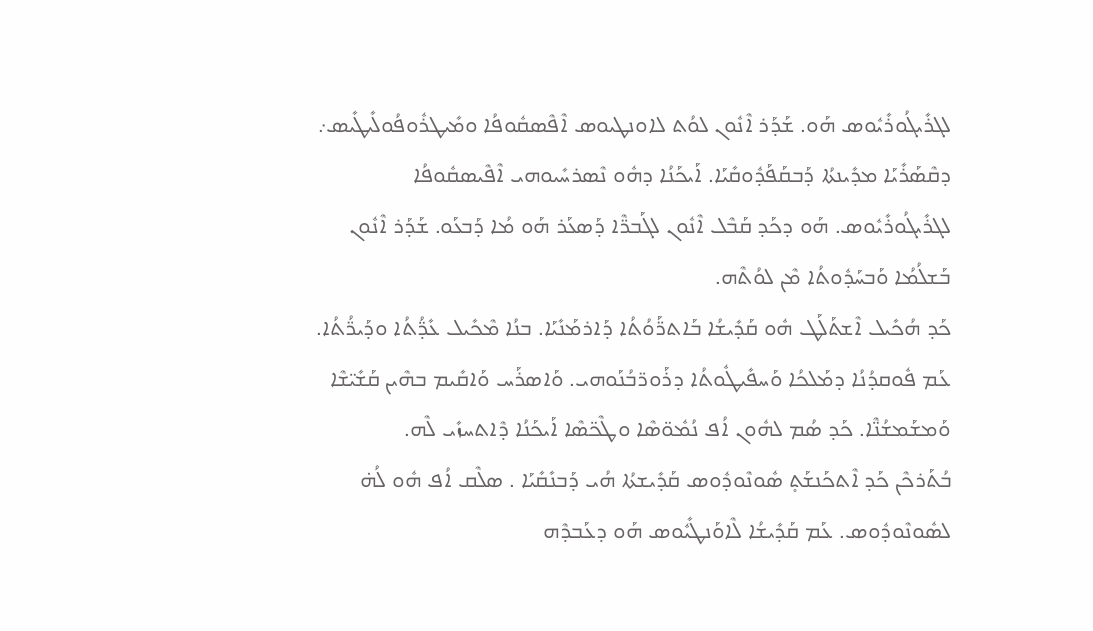ܠܓܪܺܝܓܳܘܪܺܝܽܘܣ ܗܰܘ. ܫܰܕܰܪ ܐܶܢܽܘܢ ܠܘܳܬ ܠܐܘܢܛܝܘܣ ܐܶܦܶܣܩܽܘܦܳܐ ܘܡܺܝܛܪܽܘܦܳܘܠܺܝܛܺܝܣ܇ ܕܩܶܣܰܪܺܝܰܐ ܡܕܺܝܢܬܳܐ ܕܰܒܩܰܦܰܕܽܘܩܺܝܰܐ. ܐܰܝܟܰܢܳܐ ܕܗܽܘ ܢܶܣܪܚܺܝܘܗܝ ܐܶܦܶܝܣܩܽܘܦܳܐ ܠܓܪܺܝܓܳܘܪܺܝܽܘܣ. ܗܰܘ ܕܟܰܕ ܩܰܒܶܠ ܐܶܢܽܘܢ ܠܓܰܒܪ̈ܶܐ ܕܰܣܥܰܪ ܗܰܘ ܡܳܐ ܕܰܒܥܰܘ. ܫܰܕܰܪ ܐܶܢܽܘܢ ܒܰܫܠܳܡܳܐ ܘܰܒܚܰܕܽܘܬܳܐ ܡܶܢ ܠܘܳܬܶܗ.
ܟܰܕ ܗܳܟܺܝܠ ܐܶܫܬܰܠܰܛ ܗܽܘ ܩܰܕܺܝܫܳܐ ܒܰܐܬܪ̈ܰܘܳܬܳܐ ܕܰܐܪܡܰܢܺܝܰܐ. ܒܢܳܐ ܡܶܟܺܝܠ ܥܺܕ̈ܳܬܳܐ ܘܕܰܝܪ̈ܳܬܳܐ. ܥܰܡ ܦܽܘܩܕܳܢܳܐ ܕܡܰܠܟܳܐ ܘܰܚܦܺܝܛܽܘܬܳܐ ܕܪܰܘܪ̈ܒܳܢܰܘܗܝ. ܘܰܐܣܪܰܚ ܘܰܐܩܺܝܡ ܒܗܶܝܢ ܩܰܫܺܝ̈ܫܶܐ ܘܰܡܫܰܡܫܳܢ̈ܶܐ. ܟܰܕ ܣܳܡ ܠܗܽܘܢ ܐܳܦ ܢܳܡܽܘ̈ܣܶܐ ܘܛܶܟ̈ܣܶܐ ܐܰܝܟܰܢܳܐ ܕܶܐܬܚܙܺܝ ܠܶܗ.
ܒܳܬܰܪܟܶܢ ܟܰܕ ܐܶܬܟܰܢܫܰܬ̥ ܣܽܘܢܶܘܕܽܘܣ ܩܰܕܺܝܫܬܳܐ ܗܳܝ ܕܰܒܢܺܩܺܝܰܐ . ܣܠܶܩ ܐܳܦ ܗܽܘ ܠܳܗ̇ ܠܣܽܘܢܶܘܕܽܘܣ. ܥܰܡ ܩܰܕܺܝܫܳܐ ܠܶܐܘܰܢܛܺܝܽܘܣ ܗܰܘ ܕܥܰܒܕܶܗ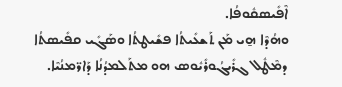ܐܶܦܺܝܣܩܽܘܦܳܐ.
ܘܗܳܕܶܐ ܗ̱ܝ ܡܰܢ ܬܰܫܥܺܝܬܳܐ ܦܫܺܝܛܬܳܐ ܘܣܰܓܺܝ ܩܦܺܝܣܬܳܐ ܕܡܶܛܽܠ ܓܪܺܝܓܳܘܪܺܝܽܘܣ ܗܘ ܡܬܰܠܡܕܳܢܳܐ ܕܰܐܪ̈ܡܢܳܝܶܐ.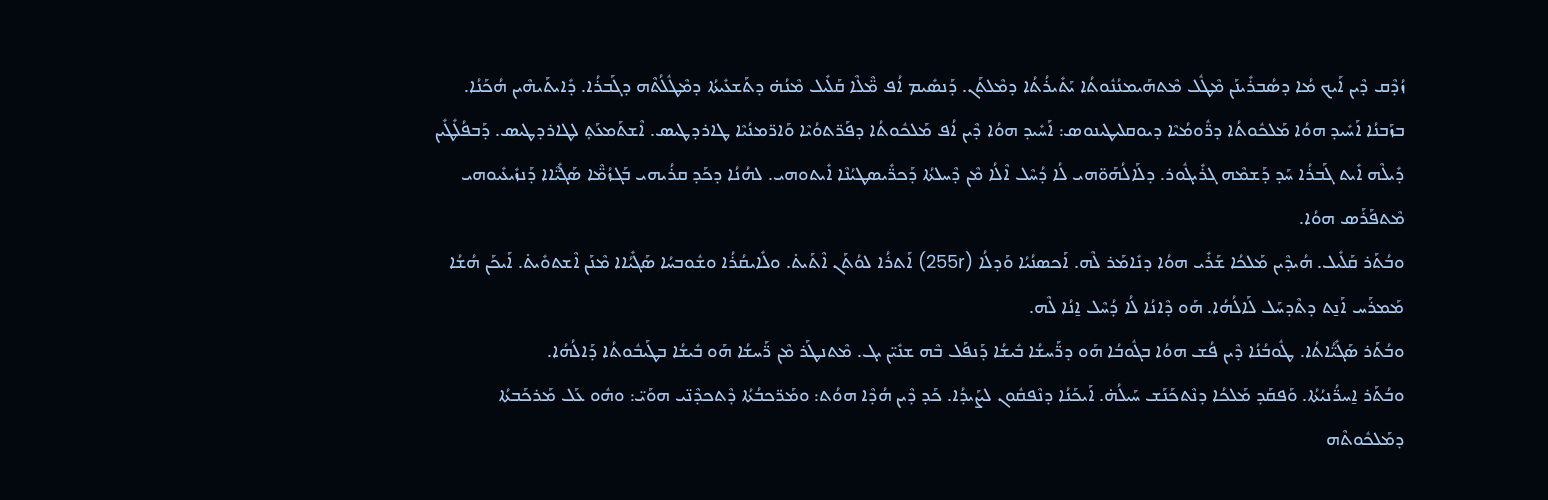ܙܳܕܶܩ ܕܶܝܢ ܐܰܝܟ ܡܳܐ ܕܣܳܒܪܺܝܢܰܢ ܡܶܛܽܠ ܡܶܬܗܰܝܡܢܳܢܽܘܬܳܐ ܝܰܬܺܝܪܳܬܳܐ ܕܡܶܠܬܰܢ. ܕܰܢܣܺܝܡ ܐܳܦ ܡ̈ܶܠܶܐ ܩܰܠܺܝܠ ܡܶܢܳܗ̇ ܕܬܰܫܥܺܝܬܳܐ ܕܡܶܛܽܠܳܬܶܗ ܕܓܰܒܪܳܐ. ܕܺܐܝܬܰܝܗܶܝܢ ܗܳܟܰܢܳܐ.
ܒܙܰܒܢܳܐ ܐܰܚܺܝܕ ܗܘܳܐ ܡܰܠܟܽܘܬܳܐ ܕܪ̈ܽܘܡܳܝܶܐ ܕܝܘܩܠܝܛܝܢܘܣ: ܐܰܚܺܝܕ ܗܘܳܐ ܕܶܝܢ ܐܳܦ ܡܰܠܟܽܘܬܳܐ ܕܦܰܪ̈ܬܘܳܝܶܐ ܘܰܐܪ̈ܡܢܳܝܶܐ ܛܐܪܕܛܝܣ. ܐܶܫܬܰܡܥܰܬ̥ ܠܛܐܪܕܛܝܣ. ܕܰܒܦܳܠܺܛܺܝܢ ܕܺܝܠܶܗ ܐܺܝܬ ܓܰܒܪܳܐ ܚܰܕ ܕܰܫܡܶܗ ܓܪܺܝܓܽܘܪ. ܕܠܰܐܠܳܗܰܘ̈ܗܝ ܠܳܐ ܕܳܚܶܠ ܐܶܠܳܐ ܡܶܢ ܕܶܚܠܬܳܐ ܕܰܟܪ̈ܺܝܣܛܝܳܢܶܐ ܐܺܝܬܘܗܝ. ܠܗܳܢܳܐ ܕܟܰܕ ܩܪܳܝܗܝ ܒܰܓܙܳܡ̈ܶܐ ܣܰܓܺܝ̈ܶܐܐ ܕܰܢܙܺܝܥܺܝܘܗܝ ܡܶܬܦܰܪܰܣ ܗܘܳܐ.
ܘܒܳܬܰܪ ܩܰܠܺܝܠ. ܗܳܝܕܶܝܢ ܡܰܠܟܳܐ ܫܰܪܺܝ ܗܘܳܐ ܕܢܺܐܡܰܪ ܠܶܗ. ܐܰܟܣܢܳܝܳܐ ܘܰܕܠܳܐ (255r) ܐܰܬܪܳܐ ܠܘܳܬܰܢ ܐܶܬܰܝܬ̊. ܘܠܺܐܝܩܳܪܳܐ ܘܫܽܘܒܚܳܐ ܣܰܓܺܝܳܐܐ ܡܶܢܰܢ ܐܶܫܬܘܺܝܬ̊. ܐܰܝܟܰܢ ܗܳܫܳܐ ܡܰܡܪܰܚ ܐܰܢ̱ܬ ܕܬܶܕܚܰܠ ܠܰܐܠܳܗܳܐ. ܗܰܘ ܕܶܐܢܳܐ ܠܳܐ ܕܳܚܶܠ ܐ̱ܢܳܐ ܠܶܗ.
ܘܒܳܬܰܪ ܣܰܓܺܝ̈ܳܐܬܳܐ. ܛܽܘܒܳܢܳܐ ܕܶܝܢ ܦܳܫ ܗܘܳܐ ܒܓܽܘܒܳܐ ܗܰܘ ܕܪ̈ܰܚܫܳܐ ܒܺܝܫܳܐ ܕܰܢܦܰܠ ܒܶܗ ܫܢܺܝ̈ܢ ܝܓ. ܡܶܬܢܛܰܪ ܡܶܢ ܪ̈ܰܚܫܳܐ ܗܰܘ ܒܺܝܫܳܐ ܒܛܰܝܒܽܘܬܳܐ ܕܰܐܠܳܗܳܐ.
ܘܒܳܬܰܪ ܐ̱ܚܪ̈ܳܢܝܳܬܳܐ. ܘܰܦܩܰܕ ܡܰܠܟܳܐ ܕܢܶܬܟܰܢܰܫ ܚܰܝܠܳܗ̇. ܐܰܝܟܰܢܳܐ ܕܢܶܦܩܽܘܢ ܠܨܰܝܕܳܐ. ܟܰܕ ܕܶܝܢ ܗܳܕܶܐ ܗܘܳܬ: ܘܡܰܪ̈ܟܒܳܬܳܐ ܕܶܬܟܕܶܢ̈ܝ ܗܘܰܝ̈: ܘܗܽܘ ܥܰܠ ܡܰܪܟܰܒܬܳܐ ܕܡܰܠܟܽܘܬܶܗ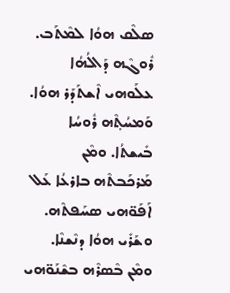ܣܠܶܩ ܗܘܳܐ ܠܡܶܬܰܒ. ܪܽܘܓܶܗ ܕܰܐܠܳܗܳܐ ܥܠܰܘܗܝ ܐܶܫܬܰܕܰܪ ܗܘܳܐ. ܘܰܡܚܳܬ̥ܶܗ ܪܽܘܚܳܐ ܒܺܝܫܬܳܐ. ܘܡܶܢ ܡܰܪܟܰܒܬܶܗ ܒܐܪܥܳܐ ܥܰܠ ܐܰܦܰܘ̈ܗܝ ܣܚܰܦܬܶܗ. ܘܫܰܪܺܝ ܗܘܳܐ ܕܢܶܫܢܶܐ. ܘܡܶܢ ܒܶܣܪܶܗ ܒܫܶܢܰܘ̈ܗܝ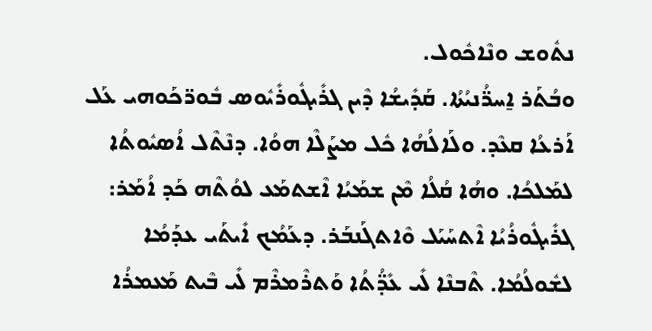ܢܬܽܘܫ ܘܢܶܐܟܽܘܠ.
ܘܒܳܬܰܪ ܐ̱ܚܪ̈ܳܢܝܳܬܳܐ. ܩܰܕܺܝܫܳܐ ܕܶܝܢ ܓܪܺܝܓܽܘܪܺܝܽܘܣ ܒܽܘܪ̈ܟܰܘܗܝ ܥܰܠ ܐܰܪܥܳܐ ܩܥܶܕ. ܘܠܰܐܠܳܗܳܐ ܟܽܠ ܡܨܰܠܶܐ ܗܘܳܐ. ܕܢܶܬܶܠ ܐܳܣܝܽܘܬܳܐ ܠܡܰܠܟܳܐ. ܘܗܳܐ ܩܳܠܳܐ ܡܶܢ ܫܡܰܝܳܐ ܐܶܫܬܡܰܥ ܠܘܳܬܶܗ ܟܰܕ ܐܳܡܰܪ: ܓܪܺܝܓܽܘܪܳܝܳܐ ܐܶܬܚܰܝܰܠ ܘܶܐܬܓܰܢܒܰܪ. ܕܥܰܡܳܟ ܐܺܝܬܰܝ ܥܕܰܡܳܐ ܠܫܽܘܠܳܡܳܐ. ܬܶܒܢܶܐ ܠܺܝ ܥܺܕ̈ܳܬܳܐ ܘܰܬܪܶܡܪܶܡ ܠܺܝ ܒܶܝܬ ܡܰܥܡܪܳܐ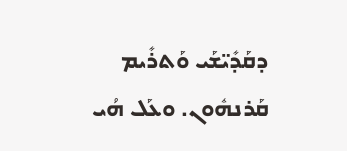ܕܩܰܕܺܝ̈ܫܰܝ ܘܰܬܪܺܝܡ ܩܰܪܢܗܽܘܢ. ܘܥܰܠ ܗܳܝ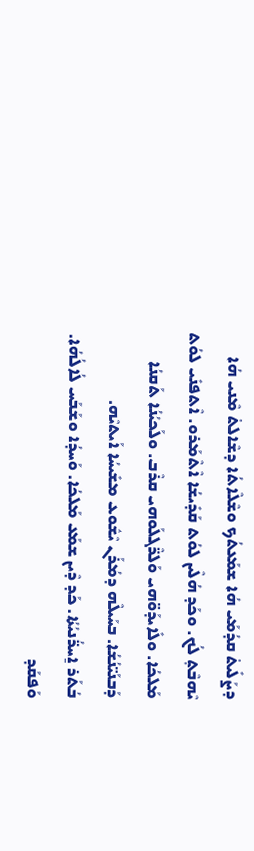ܕܨܰܠܺܝܬ̊ ܩܕܳܡܰܝ ܗܳܐ ܫܡܰܥܬܳܟ ܘܫܶܠܶܐܬܳܐ ܕܫܶܐܠܬ̊ ܡܶܢܝ ܗܳܐ ܝܶܗܒܶܬ̥ ܠܳܟ. ܘܟܰܕ ܗܳܠܶܝܢ ܠܘܳܬ ܩܰܕܺܝܫܳܐ ܐܶܬܶܡܰܪܘ. ܐܶܬܦܢܺܝ ܠܘܳܬ ܡܰܠܟܳܐ. ܘܠܺܐܝܕܰܘ̈ܗܝ ܘܰܠܪ̈ܶܓܠܰܘܗܝ ܩܪܶܒ. ܘܠܰܟܝܳܢܳܐ ܬܰܩܢܳܐ ܕܰܒܢܰܝ̈ܢܳܫܳܐ. ܒܚܰܝܠܶܗ ܕܡܳܪܰܢ ܝܶܫܽܘܥ ܡܫܺܝܚܳܐ ܐܰܝܬܝܶܗ.
ܒܳܬܰܪ ܐ̱ܚܪ̈ܳܢܝܳܬܳܐ. ܟܰܕ ܕܶܝܢ ܫܡܰܥ ܡܰܠܟܳܐ. ܘܰܚܕܳܐ ܘܫܰܒܰܚ ܠܳܐܠܳܗܳܐ. ܘܰܦܩܰܕ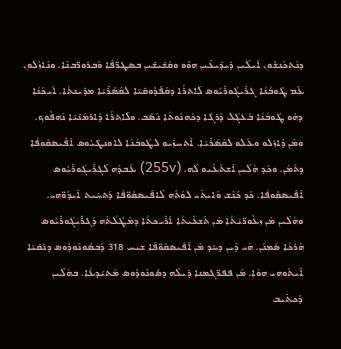ܕܢܶܬܟܰܢܫܽܘܢ ܐܰܝܠܶܝܢ ܕܺܝܕܺܝܥܺܝܢ ܗܘܰܘ ܘܩܰܫܺܝܫܺܝܢ ܒܣܛܪ̈ܦܶܐ ܘܰܒܪܘܪ̈ܒܢܶܐ. ܘܢܶܐܙܽܠܘܢ ܥܰܡ ܛܽܘܒܳܢܳܐ ܓܪܺܝܓܳܘܪܺܝܽܘܣ ܠܰܐܬܪܳܐ ܕܩܰܦܰܕܽܘܩܺܝܰܐ ܠܩܶܣܰܪܺܝܰܐ ܡܕܺܝܢܬܳܐ. ܐܰܝܟܰܢܳܐ ܕܗܽܘ ܛܽܘܒܳܢܳܐ ܒܰܥܓܰܠ ܕܰܪܓܳܐ ܕܟܳܗܢܽܘܬܳܐ ܢܶܣܰܒ. ܘܠܰܐܬܪܳܐ ܕܰܐܪܡܰܢܺܝܰܐ ܢܶܗܦܽܘܟ. ܘܡܶܢ ܕܶܐܙܰܠܘ ܘܥܰܠܘ ܠܩܶܣܰܪܺܝܰܐ. ܐܶܬܚܙܺܝܘ ܠܛܽܘܒܳܢܳܐ ܠܐܘܢܛܺܝܽܘܣ ܐܶܦܺܝܣܩܽܘܦܳܐ ܕܬܰܡܳܢ. ܘܟܰܕ ܗܳܠܶܝܢ ܐܶܫܬܰܥܺܝܘ ܠܶܗ. (255v) ܥܰܒܕܶܗ ܠܰܓܪܺܝܓܳܘܪܺܝܽܘܣ ܐܶܦܶܝܣܩܽܘܦܳܐ. ܟܰܕ ܟܰܢܶܫ ܘܰܐܝܬܺܝ ܠܘܳܬܶܗ ܠܶܐܦܶܝܣܩܽܘ̈ܦܶܐ ܕܰܬܚܶܝܬ ܐܺܝܕܰܘ̈ܗܝ.
ܘܗܳܠܶܝܢ ܡܶܢ ܙܥܽܘܪ̈ܝܳܬܳܐ ܡܶܢ ܬܰܫܥܺܝܬܳܐ ܐܰܪܺܝܟܬܳܐ ܕܡܶܛܽܠܳܬܶܗ ܕܰܓܪܺܝܓܳܘܪܺܝܽܘܣ ܗܳܪܟܳܐ ܣܳܡܢܰܢ. ܗܳܝ ܕܶܝܢ ܕܚܰܕ ܡܶܢ ܐܶܦܶܝܣܩܽܘ̈ܦܶܐ ܫܝܚ 318 ܕܰܒܣܽܘܢܶܘܕܽܘܣ ܕܢܺܩܺܝܰܐ ܐܺܝܬܰܘܗܝ ܗܘܳܐ. ܡܶܢ ܦܦܪ̈ܓܡܢܐ ܕܺܝܠܶܗ ܕܣܽܘܢܶܘܕܽܘܣ ܡܶܬܝܰܕܥܳܐ. ܒܗܳܠܶܝܢ ܕܰܟܬܺܝܒ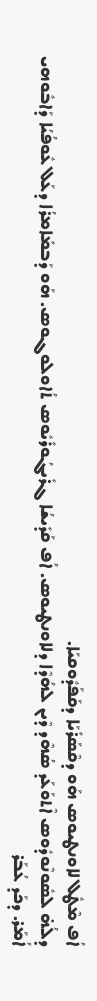ܐܳܦ ܡܶܛܽܠ ܠܐܘܢܛܝܘܣ ܗܰܘ ܕܩܶܣܰܪܺܝܰܐ ܕܩܰܦܰܕܽܘܩܝܰܐ.
ܕܠܳܗ̇ ܠܣܽܘܢܶܘܕܽܘܣ ܐܶܬܘܰܥܰܕ ܣܳܗܶܕ ܕܶܝܢ ܠܗܳܕܶܐ ܕܠܐܘܢܛܝܘܣ. ܐܳܦ ܩܰܕܺܝܫܳܐ ܓܪܺܝܓܳܘܪܺܝܽܘܣ ܬܳܐܘܠܘܓܘܣ. ܗܰܘ ܕܰܒܡܺܐܡܪܳܐ ܕܥܰܠ ܥܽܘܦܳܝܳܐ ܕܰܐܒܽܘܗܝ ܐܳܡܰܪ. ܕܟܰܕ ܥܳܒܰܪ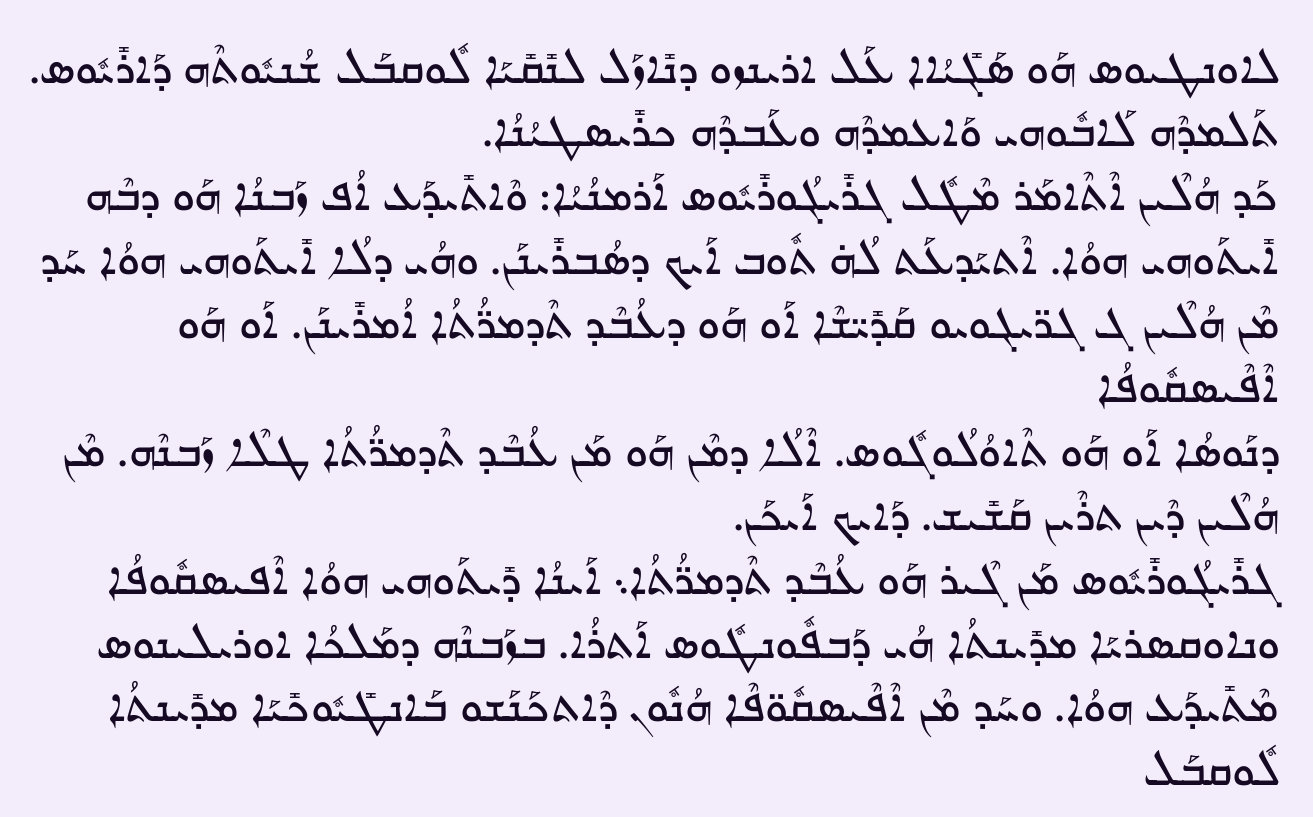ܠܐܘܢܛܝܘܣ ܗܰܘ ܣܰܓܺܝܳܐܐ ܥܰܠ ܐܪܝܢܙܘ ܕܢܺܐܙܰܠ ܠܢܺܩܺܝܰܐ ܠܽܘܩܒܰܠ ܫܳܢܝܽܘܬܶܗ ܕܰܐܪܺܝܽܘܣ. ܬܰܠܡܕܶܗ ܠܰܐܒܽܘܗܝ ܘܰܐܥܡܕܶܗ ܘܥܰܒܕܶܗ ܟܪܺܝܣܛܝܳܢܳܐ.
ܟܰܕ ܗܳܠܶܝܢ ܐܶܬܶܐܡܰܪ ܡܶܛܽܠ ܓܪܺܝܓܳܘܪܺܝܽܘܣ ܐܰܪܡܢܳܝܳܐ: ܘܶܐܬܺܝܕܰܥ ܐܳܦ ܙܰܒܢܳܐ ܗܰܘ ܕܒܶܗ ܐܺܝܬܰܘܗܝ ܗܘܳܐ. ܐܶܬܝܰܕܥܰܬ ܠܳܗ̇ ܬܽܘܒ ܐܰܝܟ ܕܣܳܒܪܺܝܢܰܢ. ܘܗܳܝ ܕܠܳܐ ܐܺܝܬܰܘܗܝ ܗܘܳܐ ܚܰܕ ܡܶܢ ܗܳܠܶܝܢ ܓ ܓܪ̈ܝܓܘܝܘ ܩܰܕܺܝ̈ܫܶܐ ܐܰܘ ܗܰܘ ܕܥܳܒܶܕ ܬܶܕܡܪ̈ܳܬܳܐ ܐܳܡܪܺܝܢܰܢ. ܐܰܘ ܗܰܘ ܐܶܦܶܝܣܩܽܘܦܳܐ
ܕܢܰܘܣܳܐ ܐܰܘ ܗܰܘ ܬܶܐܘܳܠܳܘܓܽܘܣ. ܐܶܠܳܐ ܕܡܶܢ ܗܰܘ ܡܰܢ ܥܳܒܶܕ ܬܶܕܡܪ̈ܳܬܳܐ ܛܠܶܐ ܙܰܒܢܶܗ. ܡܶܢ ܗܳܠܶܝܢ ܕܶܝܢ ܬܪܶܝܢ ܩܰܫܺܝܫ. ܕܰܐܝܟ ܐܰܝܟܰܢ.
ܓܪܺܝܓܳܘܪܺܝܽܘܣ ܡܰܢ ܓܶܝܪ ܗܰܘ ܥܳܒܶܕ ܬܶܕܡܪ̈ܳܬܳܐ܆ ܐܰܝܢܳܐ ܕܺܝܬܰܘܗܝ ܗܘܳܐ ܐܶܦܝܣܩܽܘܦܳܐ ܘܢܐܘܩܣܪܝܰܐ ܡܕܺܝܢܬܳܐ ܗܳܝ ܕܰܒܦܽܘܢܛܽܘܣ ܐܰܬܪܳܐ. ܒܙܰܒܢܶܗ ܕܡܰܠܟܳܐ ܐܘܪܝܠܝܢܘܣ ܡܶܬܺܝܕܰܥ ܗܘܳܐ. ܘܚܰܕ ܡܶܢ ܐܶܦܶܝܣܩܽܘ̈ܦܶܐ ܗܳܢܽܘܢ ܕܶܐܬܟܰܢܰܫܘ ܒܰܐܢܛܺܝܽܘܟܺܝܰܐ ܡܕܺܝܢܬܳܐ ܠܽܘܩܒܰܠ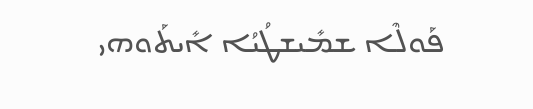ܦܰܘܠܶܐ ܫܡܺܝܫܛܳܝܳܐ ܐܺܝܬܰܘܗܝ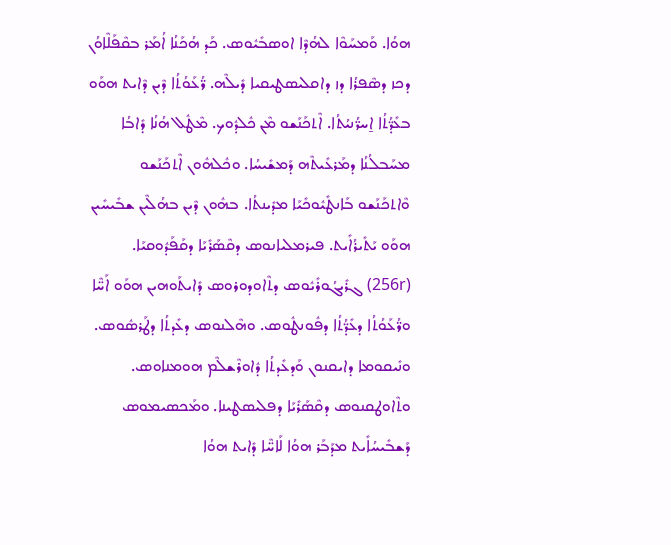ܗܘܳܐ. ܘܰܡܚܰܘܶܐ ܠܗܳܕܶܐ ܐܘܣܒܺܝܽܘܣ. ܟܰܕ ܗܳܟܰܢܳܐ ܐܳܡܰܪ ܒܩܶܦܰܠܶܐܘܳܢ ܕܟܙ ܕܣܶܦܪܳܐ ܕܙ ܕܐܩܠܝܣܛܝܩܝܐ ܕܺܝܠܶܗ. ܪ̈ܳܥܰܘܳܬܳܐ ܕܶܝܢ ܕܶܐܝܬ ܗܘܰܘ ܒܥܺܕ̈ܳܬܳܐ ܐ̱ܚܪ̈ܳܢܝܳܬܳܐ. ܐܶܬܟܰܢܰܫܘ ܡܶܢ ܟܽܠܕܽܘܟ. ܡܶܛܽܠ ܗܳܢܳܐ ܕܺܐܒܳܐ ܡܚܰܒܠܳܢܳܐ ܕܡܰܪܥܺܝܬܶܗ ܕܰܡܫܺܝܚܳܐ. ܘܟܽܠܗܽܘܢ ܐܶܬܟܰܢܰܫܘ ܘܶܐܬܟܰܢܰܫܘ ܒܰܐܢܛܺܝܽܘܟܺܝܰܐ ܡܕܺܝܢܬܳܐ. ܒܗܽܘܢ ܕܶܝܢ ܒܗܳܠܶܝܢ ܫܒܺܝܚܺܝܢ ܗܘܰܘ ܝܰܬܺܝܪܳܐܺܝܬ. ܦܝܪܡܠܝܐܢܘܣ ܕܩܶܣܰܪܺܝܰܐ ܕܩܰܦܰܕܽܘܩܝܰܐ.  (256r) ܓܪܺܝܓܳܘܪܺܝܽܘܣ ܕܬܶܐܘܕܘܪܘܣ ܕܺܐܝܬܰܘܗܝܢ ܗܘܰܘ ܐܰܚ̈ܶܐ ܘܪ̈ܳܥܰܘܳܬܳܐ ܕܥܺܕ̈ܳܬܳܐ ܕܦܽܘܢܛܽܘܣ. ܘܗܶܠܢܘܣ ܕܥܺܕܬܳܐ ܕܛܰܪܣܽܘܣ. ܘܢܺܝܩܘܡܐ ܕܐܝܩܢܘܢ ܘܰܕܥܺܕܬܳܐ ܕܽܐܘܪܶܫܠܶܡ ܗܘܡܢܐܘܣ. ܘܬܶܐܘܛܩܢܘܣ ܕܩܶܣܰܪܺܝܰܐ ܕܦܠܝܣܛܝܢܐ. ܘܡܰܟܣܝܡܘܣ ܕܰܫܒܺܝܚܳܐܺܝܬ ܡܕܰܒܰܪ ܗܘܳܐ ܠܰܐܚ̈ܶܐ ܕܺܐܝܬ ܗܘܳܐ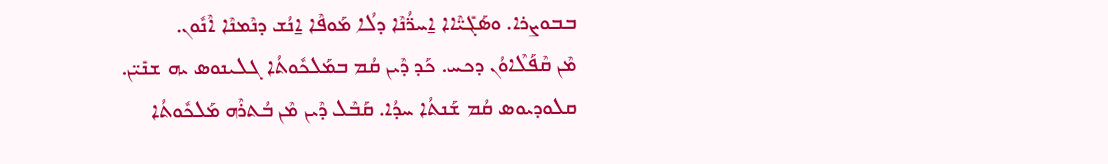ܒܒܘܨܪܐ. ܘܣܰܓܺܝ̈ܶܐܐ ܐ̱ܚܪ̈ܳܢܶܐ ܕܠܳܐ ܡܰܘܦܶܐ ܐ̱ܢܳܫ ܕܢܶܡܢܶܐ ܐܶܢܽܘܢ.
ܡܶܢ ܩܶܦܰܠܶܐܘܳܢ ܕܟܚ. ܟܰܕ ܕܶܝܢ ܩܳܡ ܒܡܰܠܟܽܘܬܳܐ ܓܠܝܢܘܣ ܝܗ ܫܢܺܝ̈ܢ. ܩܠܘܕܝܘܣ ܩܳܡ ܫܰܢܬܳܐ ܚܕܳܐ. ܩܰܒܶܠ ܕܶܝܢ ܡܶܢ ܒܳܬܪܶܗ ܡܰܠܟܽܘܬܳܐ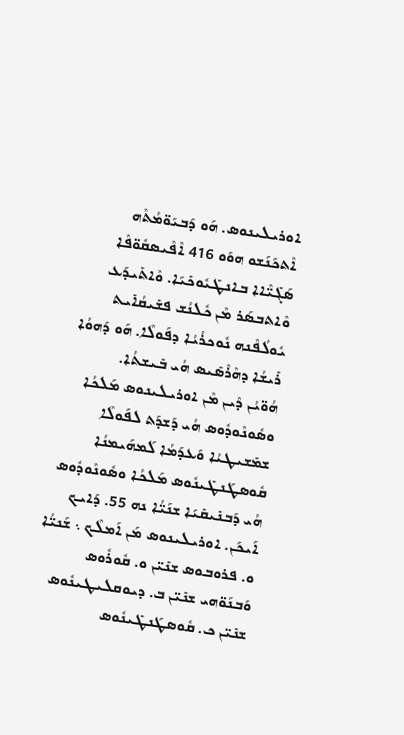ܐܘܪܝܠܝܢܘܣ. ܗܰܘ ܕܰܒܝܰܘ̈ܡܳܬܶܗ ܐܶܬܟܰܢܰܫܘ ܗܘܰܘ 416 ܐܶܦܶܝܣܩܽܘ̈ܦܶܐ ܣܰܓܺܝ̈ܶܐܐ ܒܐܢܛܺܝܽܘܟܺܝܰܐ. ܘܶܐܬܺܝܕܰܥ ܘܶܐܬܒܣܰܪ ܡܶܢ ܟܽܠܢܳܫ ܦܫܺܝܩܳܐܺܝܬ ܝܽܘܠܳܦܶܢܗ ܢܽܘܟܪܳܝܳܐ ܕܦܰܘܠܶܐ. ܗܰܘ ܕܰܗܘܳܐ ܪܺܝܫܳܐ ܕܗܶܪܶܣܺܝܣ ܗܳܝ ܒܺܝܫܬܳܐ.
ܗܳܘ̈ܝܳܢ ܕܶܝܢ ܡܶܢ ܐܘܪܝܠܝܢܘܣ ܡܰܠܟܳܐ ܘܣܽܘܢܶܘܕܽܘܣ ܗܳܝ ܕܰܫܕܰܬ ܠܦܰܘܠܶܐ ܫܡܺܫܝܛܝܳܐ ܘܰܥܕܰܡܳܐ ܠܰܡܗܰܝܡܢܳܐ ܩܽܘܣܛܰܢܛܺܝܢܽܘܣ ܡܰܠܟܳܐ ܘܣܽܘܢܶܘܕܽܘܣ ܗܳܝ ܕܰܒܢܺܝܩܺܝܰܐ ܫܢܰܝ̈ܳܐ ܢܗ 55. ܕܰܐܝܟ ܐܰܝܟܰܢ. ܐܘܪܝܠܝܢܘܣ ܡܰܢ ܐܰܡܠܶܟ ܆ ܫܰܢܝ̈ܳܐ ܘ. ܦܪܘܒܘܣ ܫܢܺܝ̈ܢ ܘ. ܩܽܘܪܽܘܣ ܘܰܒܢܰܘ̈ܗܝ ܫܢܺܝ̈ܢ ܒ. ܕܝܘܩܠܝܛܝܢܽܘܣ ܫܢܺܝ̈ܢ ܟ. ܩܽܘܣܛܰܢܛܺܝܢܽܘܣ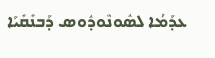ܥܕܰܡܳܐ ܠܣܽܘܢܶܘܕܽܘܣ ܕܰܒܢܺܩܺܝܰܐ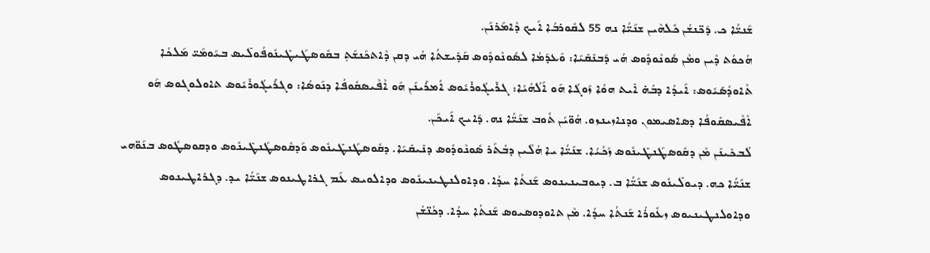ܫܰܢܝ̈ܳܐ ܟ. ܕܰܟ̈ܢܫܳܢ ܟܽܠܗܶܝܢ ܫܢܰܝ̈ܳܐ ܢܗ 55 ܠܩܽܘܪܒܳܐ ܐܰܝܟ ܕܶܐܡܰܪܢܰܢ.
ܗܳܟܘܳܬ ܕܶܝܢ ܘܡܶܢ ܣܽܘܢܶܘܕܽܘܣ ܗܳܝ ܕܰܒܢܺܩܺܝܰܐ: ܘܰܥܕܰܡܳܐ ܠܣܽܘܢܶܘܕܽܘܣ ܩܰܕܺܝܫܬܳܐ ܗܳܝ ܕܩܢ ܕܶܐܬܟܰܢܫܰܬ̥ ܒܩܽܘܣܛܰܝܛܺܝܢܽܘܦܳܘܠܺܝܣ ܒܝܰܘܡܰܝ̈ ܡܰܠܟܳܐ ܬܶܐܘܕܳܣܺܝܽܘܣ: ܐܰܝܕܳܐ ܕܒܳܗ̇ ܐܺܝܬ ܗܘܳܐ ܙܰܘܓܳܐ ܗܰܘ ܐܰܠܳܗܳܝܳܐ: ܓܪܺܝܓܳܘܪܺܝܽܘܣ ܐܳܡܪܺܝܢܰܢ ܗܰܘ ܐܶܦܶܝܣܩܽܘܦܳܐ ܕܢܰܘܣܳܐ: ܘܓܪܺܝܓܳܘܪܺܝܽܘܣ ܬܐܘܠܘܓܘܣ ܗܰܘ ܐܶܦܶܝܣܩܽܘܦܳܐ ܕܣܐܣܝܡܘܢ ܘܕܢܐܙܝܢܙܘ. ܗܳܘ̈ܝܳܢ ܬܽܘܒ ܫܢܰܝ̈ܳܐ ܢܗ. ܕܰܐܝܟ ܐܰܝܟܰܢ.
ܠܳܒܟܺܝܢܰܢ ܡܶܢ ܕܩܽܘܣܛܰܢܛܺܝܢܽܘܣ ܙܰܟܳܝܳܐ. ܫܢܰܝ̈ܳܐ ܝܐ ܗܳܠܶܝܢ ܕܒܳܬܰܪ ܣܽܘܢܶܘܕܽܘܣ ܕܢܺܝܩܺܝܰܐ. ܕܩܽܘܣܛܰܢܛܺܝܢܽܘܣ ܘܰܕܩܽܘܣܛܰܢܛܺܝܢܽܘܣ ܘܕܩܘܣܛܽܘܣ ܒܢܰܘ̈ܗܝ ܫܢܰܝ̈ܳܐ ܟܗ. ܕܝܘܠܺܝܢܽܘܣ ܫܢܰܝ̈ܳܐ ܒ. ܕܝܘܒܝܢܝܢܘܣ ܫܰܢܬܳܐ ܚܕܳܐ. ܘܕܐܘܠܢܛܝܢܝܢܽܘܣ ܘܕܐܠܘܝܣ ܥܰܡ ܓܪܐܛܝܢܘܣ ܫܢܰܝ̈ܳܐ ܝܕ. ܕܓܪܐܛܝܢܘܣ ܘܕܐܘܠܢܛܝܢܝܘܣ ܙܥܽܘܪܳܐ ܫܰܢܬܳܐ ܚܕܳܐ. ܡܶܢ ܬܐܘܕܘܣܝܘܣ ܫܰܢܬܳܐ ܚܕܳܐ. ܕܟܳܢ̈ܫܳܢ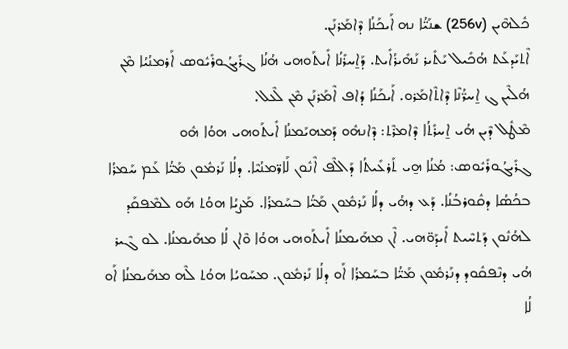ܟܽܠܗܶܝܢ (256v) ܫܢܰܝ̈ܳܐ ܢܗ ܐܰܝܟܰܢܳܐ ܕܶܐܡܰܪܢܰܢ.
ܐܶܬܝܰܕܥܰܬ ܗܳܟܺܝܠ ܝܰܬܺܝܪ ܢܰܗܺܝܪܳܐܺܝܬ. ܕܰܐ̱ܚܪܺܢܳܐ ܐܺܝܬܰܘܗܝ ܗܳܢܳܐ ܓܪܺܝܓܳܘܪܺܝܽܘܣ ܐܰܪܡܢܳܝܳܐ ܡܶܢ ܗܳܠܶܝܢ ܓ ܐ̱ܚܪ̈ܳܢܶܐ ܕܶܐܬܶܐܡܰܪܘ. ܐܰܝܟܰܢܳܐ ܕܳܐܦ ܐܶܡܰܪܢܰܢ ܡܶܢ ܠܶܥܠ.
ܡܶܛܽܠ ܕܶܝܢ ܗܳܝ ܐ̱ܚܪܺܬܳܐ ܕܶܐܡܪܶܬ: ܕܶܐܢܗܽܘ ܕܰܡܗܝܰܡܢܳܐ ܐܺܝܬܰܘܗܝ ܗܘܳܐ ܗܽܘ ܓܪܺܝܓܳܘܪܺܝܽܘܣ: ܡܳܢܳܐ ܗ̱ܝ ܬܰܪܥܺܝܬܳܐ ܕܰܐܠܶܦ ܐܶܢܽܘܢ ܠܰܐܪ̈ܡܢܳܝܶܐ. ܕܠܳܐ ܢܰܪܡܽܘܢ ܡܰܝ̈ܳܐ ܥܰܡ ܚܰܡܪܳܐ ܒܟܳܣܳܐ ܕܩܽܘܪܒܳܢܳܐ. ܕܰܥ ܕܗܳܝ ܕܠܳܐ ܢܰܪܡܽܘܢ ܡܰܝ̈ܳܐ ܒܚܰܡܪܳܐ. ܡܰܨܝܳܐ ܗܘܳܬ ܗܰܘ ܠܡܶܦܩܰܕ ܠܗܳܢܽܘܢ ܕܰܬܚܶܝܬ ܐܺܝܕܰܘ̈ܗܝ. ܐܶܢ ܡܗܰܝܡܢܳܐ ܐܺܝܬܰܘܗܝ ܗܘܳܐ ܘܶܐܢ ܠܳܐ ܡܗܰܝܡܢܳܐ. ܠܘ ܓܶܝܪ ܗܳܝ ܕܢܶܦܩܽܘܕ ܕܢܰܪܡܽܘܢ ܡܰܝ̈ܳܐ ܒܚܰܡܪܳܐ ܐܰܘ ܕܠܳܐ ܢܰܪܡܽܘܢ. ܡܚܰܘܝܳܐ ܗܘܳܬ ܠܶܗ ܡܗܰܝܡܢܳܐ ܐܰܘ ܠܳܐ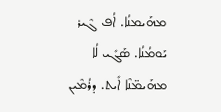ܡܗܰܝܡܢܳܐ. ܐܳܦ ܓܶܝܪ ܝܰܘܡܳܢܳܐ. ܣܰܓܺܝ ܠܳܐ ܡܗܰܝܡ̈ܢܶܐ ܐܺܝܬ. ܕܪܳܡܶܝܢ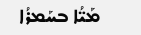ܡܰܝ̈ܳܐ ܒܚܰܡܪܳܐ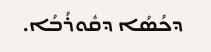ܕܟܳܣܳܐ ܕܩܽܘܪܳܒܳܐ.